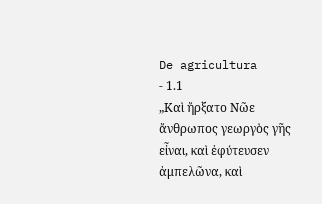De agricultura
- 1.1
„Καὶ ἤρξατο Νῶε ἄνθρωπος γεωργὸς γῆς εἶναι, καὶ ἐφύτευσεν ἀμπελῶνα, καὶ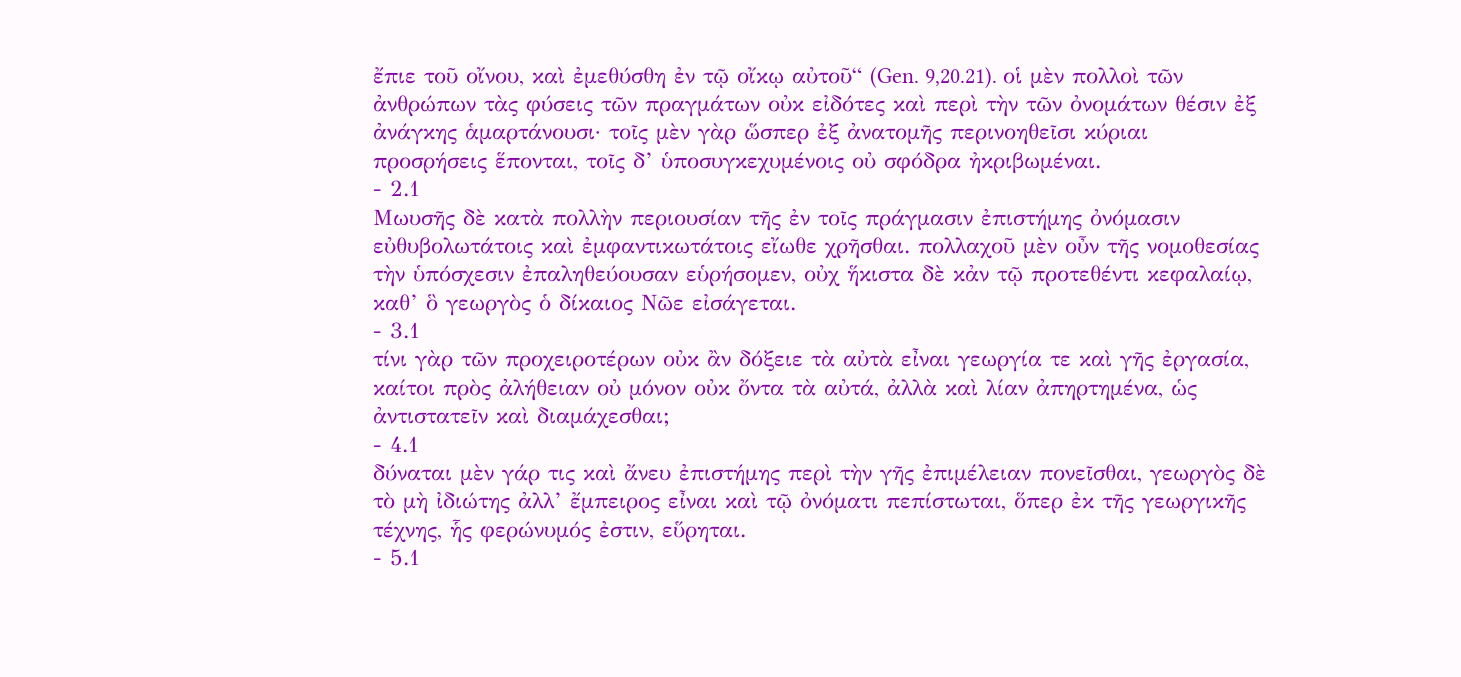ἔπιε τοῦ οἴνου, καὶ ἐμεθύσθη ἐν τῷ οἴκῳ αὐτοῦ“ (Gen. 9,20.21). οἱ μὲν πολλοὶ τῶν ἀνθρώπων τὰς φύσεις τῶν πραγμάτων οὐκ εἰδότες καὶ περὶ τὴν τῶν ὀνομάτων θέσιν ἐξ ἀνάγκης ἁμαρτάνουσι· τοῖς μὲν γὰρ ὥσπερ ἐξ ἀνατομῆς περινοηθεῖσι κύριαι προσρήσεις ἕπονται, τοῖς δ’ ὑποσυγκεχυμένοις οὐ σφόδρα ἠκριβωμέναι.
- 2.1
Μωυσῆς δὲ κατὰ πολλὴν περιουσίαν τῆς ἐν τοῖς πράγμασιν ἐπιστήμης ὀνόμασιν εὐθυβολωτάτοις καὶ ἐμφαντικωτάτοις εἴωθε χρῆσθαι. πολλαχοῦ μὲν οὖν τῆς νομοθεσίας τὴν ὑπόσχεσιν ἐπαληθεύουσαν εὑρήσομεν, οὐχ ἥκιστα δὲ κἀν τῷ προτεθέντι κεφαλαίῳ, καθ’ ὃ γεωργὸς ὁ δίκαιος Νῶε εἰσάγεται.
- 3.1
τίνι γὰρ τῶν προχειροτέρων οὐκ ἂν δόξειε τὰ αὐτὰ εἶναι γεωργία τε καὶ γῆς ἐργασία, καίτοι πρὸς ἀλήθειαν οὐ μόνον οὐκ ὄντα τὰ αὐτά, ἀλλὰ καὶ λίαν ἀπηρτημένα, ὡς ἀντιστατεῖν καὶ διαμάχεσθαι;
- 4.1
δύναται μὲν γάρ τις καὶ ἄνευ ἐπιστήμης περὶ τὴν γῆς ἐπιμέλειαν πονεῖσθαι, γεωργὸς δὲ τὸ μὴ ἰδιώτης ἀλλ’ ἔμπειρος εἶναι καὶ τῷ ὀνόματι πεπίστωται, ὅπερ ἐκ τῆς γεωργικῆς τέχνης, ἧς φερώνυμός ἐστιν, εὕρηται.
- 5.1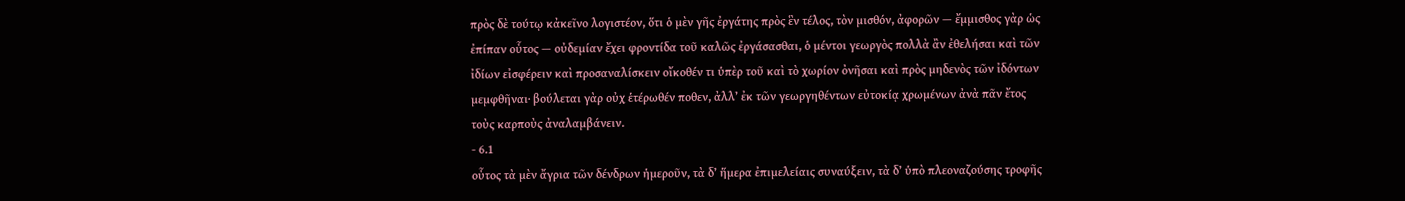πρὸς δὲ τούτῳ κἀκεῖνο λογιστέον, ὅτι ὁ μὲν γῆς ἐργάτης πρὸς ἓν τέλος, τὸν μισθόν, ἀφορῶν — ἔμμισθος γὰρ ὡς ἐπίπαν οὗτος — οὐδεμίαν ἔχει φροντίδα τοῦ καλῶς ἐργάσασθαι, ὁ μέντοι γεωργὸς πολλὰ ἂν ἐθελήσαι καὶ τῶν ἰδίων εἰσφέρειν καὶ προσαναλίσκειν οἴκοθέν τι ὑπὲρ τοῦ καὶ τὸ χωρίον ὀνῆσαι καὶ πρὸς μηδενὸς τῶν ἰδόντων μεμφθῆναι· βούλεται γὰρ οὐχ ἑτέρωθέν ποθεν, ἀλλ’ ἐκ τῶν γεωργηθέντων εὐτοκίᾳ χρωμένων ἀνὰ πᾶν ἔτος τοὺς καρποὺς ἀναλαμβάνειν.
- 6.1
οὗτος τὰ μὲν ἄγρια τῶν δένδρων ἡμεροῦν, τὰ δ’ ἥμερα ἐπιμελείαις συναύξειν, τὰ δ’ ὑπὸ πλεοναζούσης τροφῆς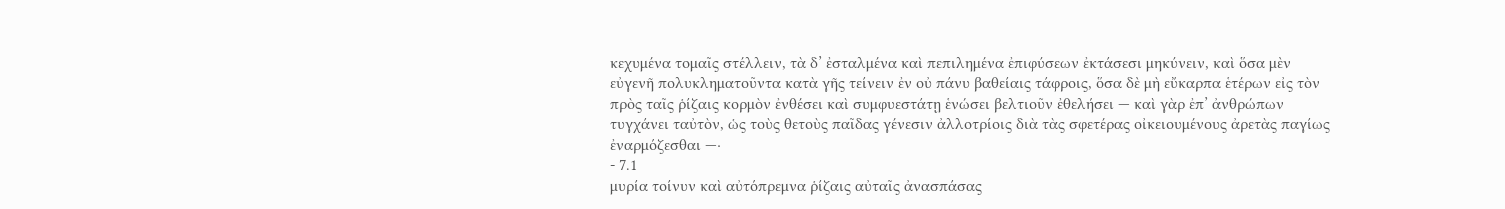κεχυμένα τομαῖς στέλλειν, τὰ δ’ ἐσταλμένα καὶ πεπιλημένα ἐπιφύσεων ἐκτάσεσι μηκύνειν, καὶ ὅσα μὲν εὐγενῆ πολυκληματοῦντα κατὰ γῆς τείνειν ἐν οὐ πάνυ βαθείαις τάφροις, ὅσα δὲ μὴ εὔκαρπα ἑτέρων εἰς τὸν πρὸς ταῖς ῥίζαις κορμὸν ἐνθέσει καὶ συμφυεστάτῃ ἑνώσει βελτιοῦν ἐθελήσει — καὶ γὰρ ἐπ’ ἀνθρώπων τυγχάνει ταὐτὸν, ὡς τοὺς θετοὺς παῖδας γένεσιν ἀλλοτρίοις διὰ τὰς σφετέρας οἰκειουμένους ἀρετὰς παγίως ἐναρμόζεσθαι —·
- 7.1
μυρία τοίνυν καὶ αὐτόπρεμνα ῥίζαις αὐταῖς ἀνασπάσας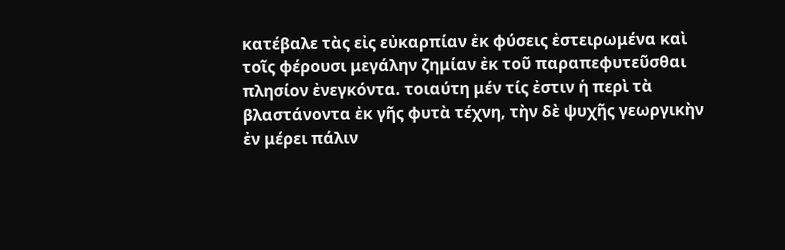κατέβαλε τὰς εἰς εὐκαρπίαν ἐκ φύσεις ἐστειρωμένα καὶ τοῖς φέρουσι μεγάλην ζημίαν ἐκ τοῦ παραπεφυτεῦσθαι πλησίον ἐνεγκόντα. τοιαύτη μέν τίς ἐστιν ἡ περὶ τὰ βλαστάνοντα ἐκ γῆς φυτὰ τέχνη, τὴν δὲ ψυχῆς γεωργικὴν ἐν μέρει πάλιν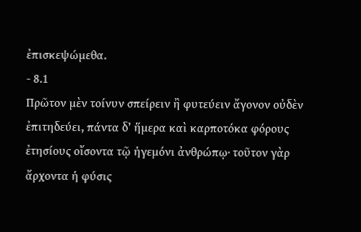ἐπισκεψώμεθα.
- 8.1
Πρῶτον μὲν τοίνυν σπείρειν ἢ φυτεύειν ἄγονον οὐδὲν ἐπιτηδεύει, πάντα δ’ ἥμερα καὶ καρποτόκα φόρους ἐτησίους οἴσοντα τῷ ἡγεμόνι ἀνθρώπῳ· τοῦτον γὰρ ἄρχοντα ἡ φύσις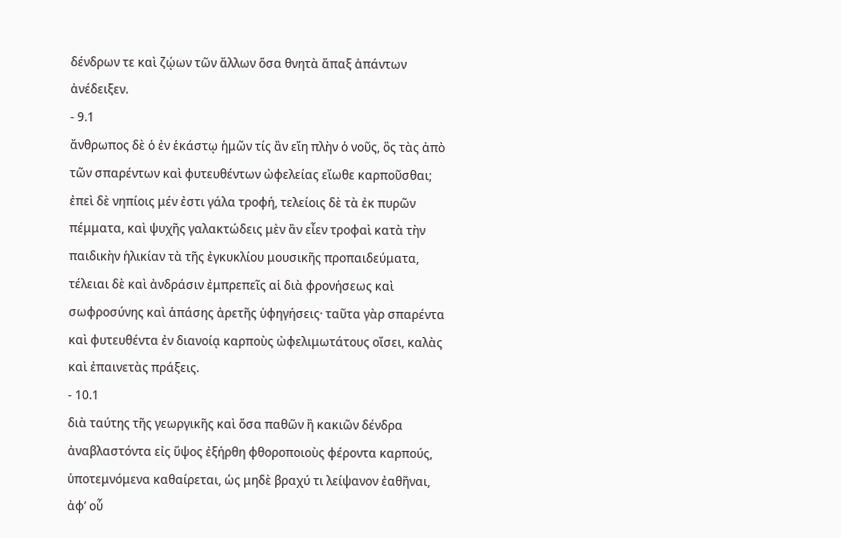δένδρων τε καὶ ζῴων τῶν ἄλλων ὅσα θνητὰ ἅπαξ ἁπάντων ἀνέδειξεν.
- 9.1
ἄνθρωπος δὲ ὁ ἐν ἑκάστῳ ἡμῶν τίς ἂν εἴη πλὴν ὁ νοῦς, ὃς τὰς ἀπὸ τῶν σπαρέντων καὶ φυτευθέντων ὠφελείας εἴωθε καρποῦσθαι; ἐπεὶ δὲ νηπίοις μέν ἐστι γάλα τροφή, τελείοις δὲ τὰ ἐκ πυρῶν πέμματα, καὶ ψυχῆς γαλακτώδεις μὲν ἂν εἶεν τροφαὶ κατὰ τὴν παιδικὴν ἡλικίαν τὰ τῆς ἐγκυκλίου μουσικῆς προπαιδεύματα, τέλειαι δὲ καὶ ἀνδράσιν ἐμπρεπεῖς αἱ διὰ φρονήσεως καὶ σωφροσύνης καὶ ἁπάσης ἀρετῆς ὑφηγήσεις· ταῦτα γὰρ σπαρέντα καὶ φυτευθέντα ἐν διανοίᾳ καρποὺς ὠφελιμωτάτους οἴσει, καλὰς καὶ ἐπαινετὰς πράξεις.
- 10.1
διὰ ταύτης τῆς γεωργικῆς καὶ ὅσα παθῶν ἢ κακιῶν δένδρα ἀναβλαστόντα εἰς ὕψος ἐξήρθη φθοροποιοὺς φέροντα καρπούς, ὑποτεμνόμενα καθαίρεται, ὡς μηδὲ βραχύ τι λείψανον ἐαθῆναι, ἀφ’ οὗ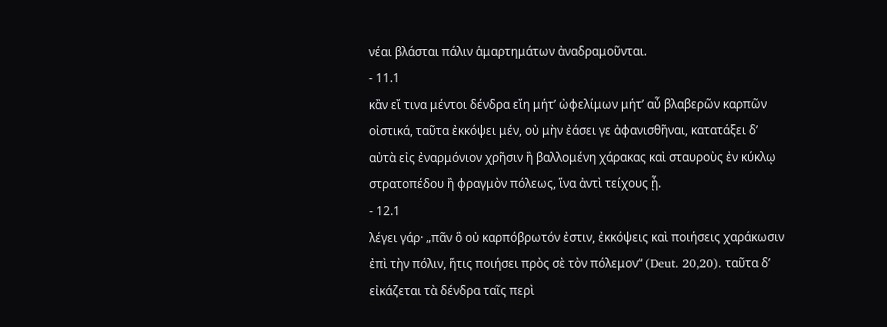νέαι βλάσται πάλιν ἁμαρτημάτων ἀναδραμοῦνται.
- 11.1
κἂν εἴ τινα μέντοι δένδρα εἴη μήτ’ ὠφελίμων μήτ’ αὖ βλαβερῶν καρπῶν οἰστικά, ταῦτα ἐκκόψει μέν, οὐ μὴν ἐάσει γε ἀφανισθῆναι, κατατάξει δ’ αὐτὰ εἰς ἐναρμόνιον χρῆσιν ἢ βαλλομένη χάρακας καὶ σταυροὺς ἐν κύκλῳ στρατοπέδου ἢ φραγμὸν πόλεως, ἵνα ἀντὶ τείχους ᾖ.
- 12.1
λέγει γάρ· „πᾶν ὃ οὐ καρπόβρωτόν ἐστιν, ἐκκόψεις καὶ ποιήσεις χαράκωσιν ἐπὶ τὴν πόλιν, ἥτις ποιήσει πρὸς σὲ τὸν πόλεμον“ (Deut. 20,20). ταῦτα δ’ εἰκάζεται τὰ δένδρα ταῖς περὶ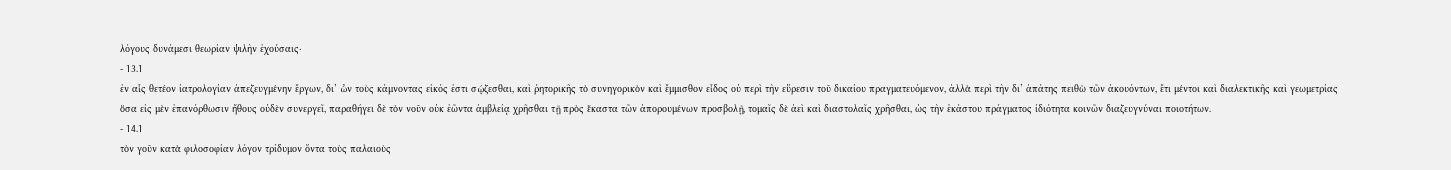λόγους δυνάμεσι θεωρίαν ψιλὴν ἐχούσαις·
- 13.1
ἐν αἷς θετέον ἰατρολογίαν ἀπεζευγμένην ἔργων, δι’ ὧν τοὺς κάμνοντας εἰκός ἐστι σῴζεσθαι, καὶ ῥητορικῆς τὸ συνηγορικὸν καὶ ἔμμισθον εἶδος οὐ περὶ τὴν εὕρεσιν τοῦ δικαίου πραγματευόμενον, ἀλλὰ περὶ τὴν δι’ ἀπάτης πειθὼ τῶν ἀκουόντων, ἔτι μέντοι καὶ διαλεκτικῆς καὶ γεωμετρίας ὅσα εἰς μὲν ἐπανόρθωσιν ἤθους οὐδὲν συνεργεῖ, παραθήγει δὲ τὸν νοῦν οὐκ ἐῶντα ἀμβλείᾳ χρῆσθαι τῇ πρὸς ἕκαστα τῶν ἀπορουμένων προσβολῇ, τομαῖς δὲ ἀεὶ καὶ διαστολαῖς χρῆσθαι, ὡς τὴν ἑκάστου πράγματος ἰδιότητα κοινῶν διαζευγνύναι ποιοτήτων.
- 14.1
τὸν γοῦν κατὰ φιλοσοφίαν λόγον τρίδυμον ὄντα τοὺς παλαιοὺς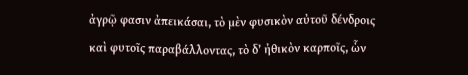ἀγρῷ φασιν ἀπεικάσαι, τὸ μὲν φυσικὸν αὐτοῦ δένδροις καὶ φυτοῖς παραβάλλοντας, τὸ δ’ ἠθικὸν καρποῖς, ὧν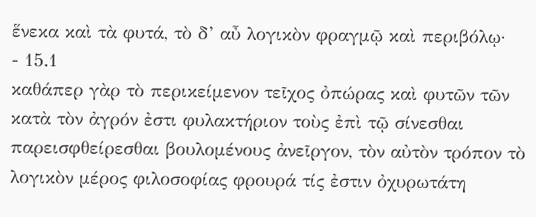ἕνεκα καὶ τὰ φυτά, τὸ δ’ αὖ λογικὸν φραγμῷ καὶ περιβόλῳ·
- 15.1
καθάπερ γὰρ τὸ περικείμενον τεῖχος ὀπώρας καὶ φυτῶν τῶν κατὰ τὸν ἀγρόν ἐστι φυλακτήριον τοὺς ἐπὶ τῷ σίνεσθαι παρεισφθείρεσθαι βουλομένους ἀνεῖργον, τὸν αὐτὸν τρόπον τὸ λογικὸν μέρος φιλοσοφίας φρουρά τίς ἐστιν ὀχυρωτάτη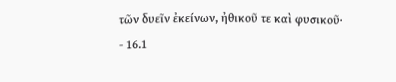τῶν δυεῖν ἐκείνων, ἠθικοῦ τε καὶ φυσικοῦ·
- 16.1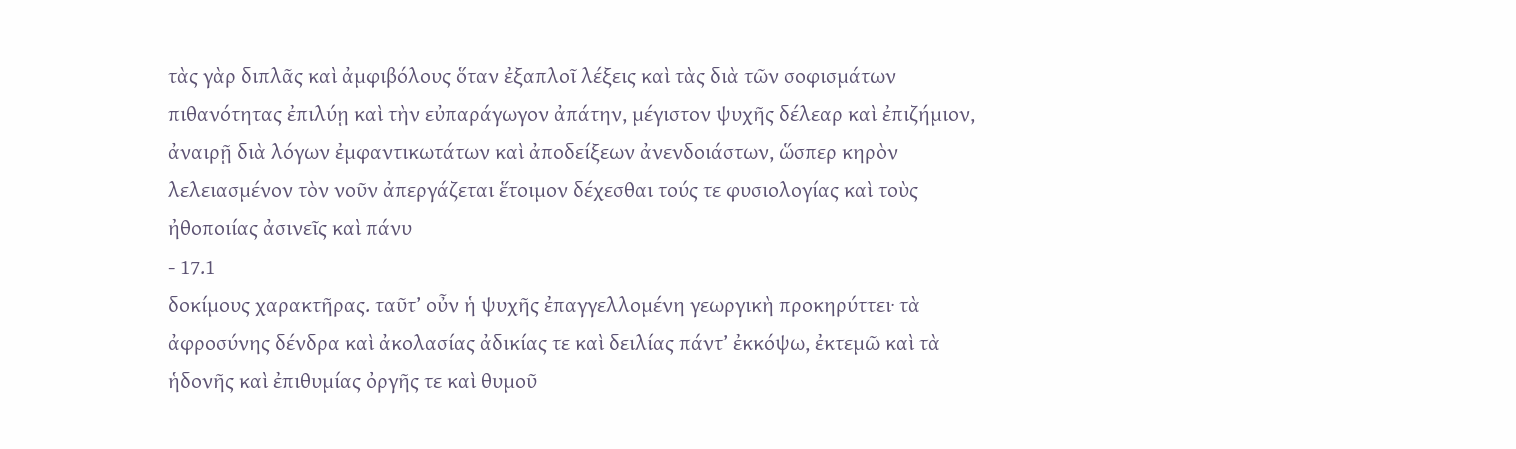τὰς γὰρ διπλᾶς καὶ ἀμφιβόλους ὅταν ἐξαπλοῖ λέξεις καὶ τὰς διὰ τῶν σοφισμάτων πιθανότητας ἐπιλύῃ καὶ τὴν εὐπαράγωγον ἀπάτην, μέγιστον ψυχῆς δέλεαρ καὶ ἐπιζήμιον, ἀναιρῇ διὰ λόγων ἐμφαντικωτάτων καὶ ἀποδείξεων ἀνενδοιάστων, ὥσπερ κηρὸν λελειασμένον τὸν νοῦν ἀπεργάζεται ἕτοιμον δέχεσθαι τούς τε φυσιολογίας καὶ τοὺς ἠθοποιίας ἀσινεῖς καὶ πάνυ
- 17.1
δοκίμους χαρακτῆρας. ταῦτ’ οὖν ἡ ψυχῆς ἐπαγγελλομένη γεωργικὴ προκηρύττει· τὰ ἀφροσύνης δένδρα καὶ ἀκολασίας ἀδικίας τε καὶ δειλίας πάντ’ ἐκκόψω, ἐκτεμῶ καὶ τὰ ἡδονῆς καὶ ἐπιθυμίας ὀργῆς τε καὶ θυμοῦ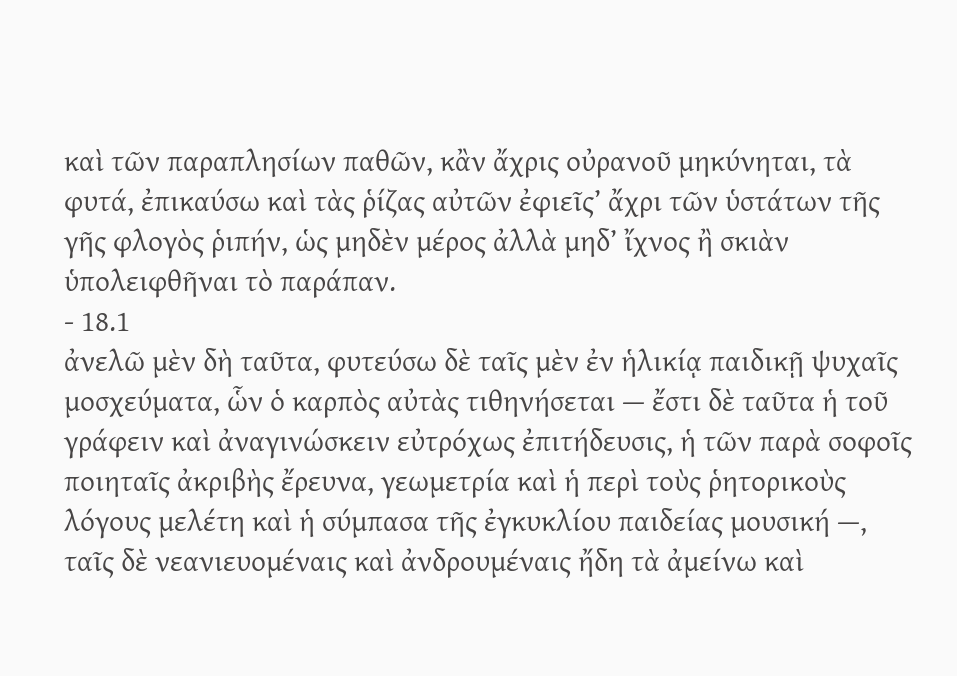καὶ τῶν παραπλησίων παθῶν, κἂν ἄχρις οὐρανοῦ μηκύνηται, τὰ φυτά, ἐπικαύσω καὶ τὰς ῥίζας αὐτῶν ἐφιεῖς’ ἄχρι τῶν ὑστάτων τῆς γῆς φλογὸς ῥιπήν, ὡς μηδὲν μέρος ἀλλὰ μηδ’ ἴχνος ἢ σκιὰν ὑπολειφθῆναι τὸ παράπαν.
- 18.1
ἀνελῶ μὲν δὴ ταῦτα, φυτεύσω δὲ ταῖς μὲν ἐν ἡλικίᾳ παιδικῇ ψυχαῖς μοσχεύματα, ὧν ὁ καρπὸς αὐτὰς τιθηνήσεται — ἔστι δὲ ταῦτα ἡ τοῦ γράφειν καὶ ἀναγινώσκειν εὐτρόχως ἐπιτήδευσις, ἡ τῶν παρὰ σοφοῖς ποιηταῖς ἀκριβὴς ἔρευνα, γεωμετρία καὶ ἡ περὶ τοὺς ῥητορικοὺς λόγους μελέτη καὶ ἡ σύμπασα τῆς ἐγκυκλίου παιδείας μουσική —, ταῖς δὲ νεανιευομέναις καὶ ἀνδρουμέναις ἤδη τὰ ἀμείνω καὶ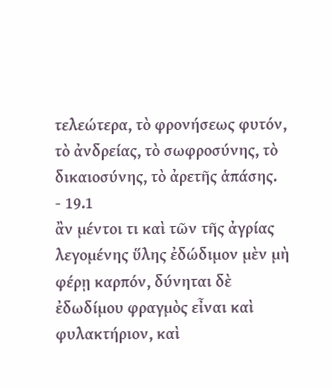τελεώτερα, τὸ φρονήσεως φυτόν, τὸ ἀνδρείας, τὸ σωφροσύνης, τὸ δικαιοσύνης, τὸ ἀρετῆς ἁπάσης.
- 19.1
ἂν μέντοι τι καὶ τῶν τῆς ἀγρίας λεγομένης ὕλης ἐδώδιμον μὲν μὴ φέρῃ καρπόν, δύνηται δὲ ἐδωδίμου φραγμὸς εἶναι καὶ φυλακτήριον, καὶ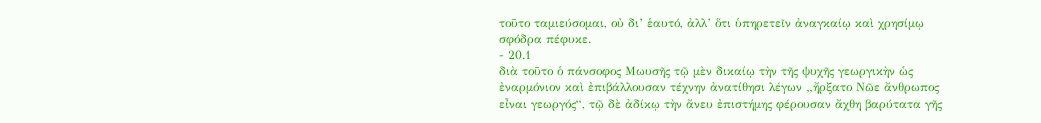τοῦτο ταμιεύσομαι, οὐ δι’ ἑαυτό, ἀλλ’ ὅτι ὑπηρετεῖν ἀναγκαίῳ καὶ χρησίμῳ σφόδρα πέφυκε.
- 20.1
διὰ τοῦτο ὁ πάνσοφος Μωυσῆς τῷ μὲν δικαίῳ τὴν τῆς ψυχῆς γεωργικὴν ὡς ἐναρμόνιον καὶ ἐπιβάλλουσαν τέχνην ἀνατίθησι λέγων „ἤρξατο Νῶε ἄνθρωπος εἶναι γεωργός“, τῷ δὲ ἀδίκῳ τὴν ἄνευ ἐπιστήμης φέρουσαν ἄχθη βαρύτατα γῆς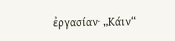ἐργασίαν· „Κάιν“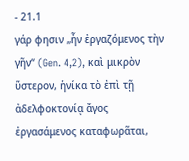- 21.1
γάρ φησιν „ἦν ἐργαζόμενος τὴν γῆν“ (Gen. 4,2), καὶ μικρὸν ὕστερον, ἡνίκα τὸ ἐπὶ τῇ ἀδελφοκτονίᾳ ἄγος ἐργασάμενος καταφωρᾶται,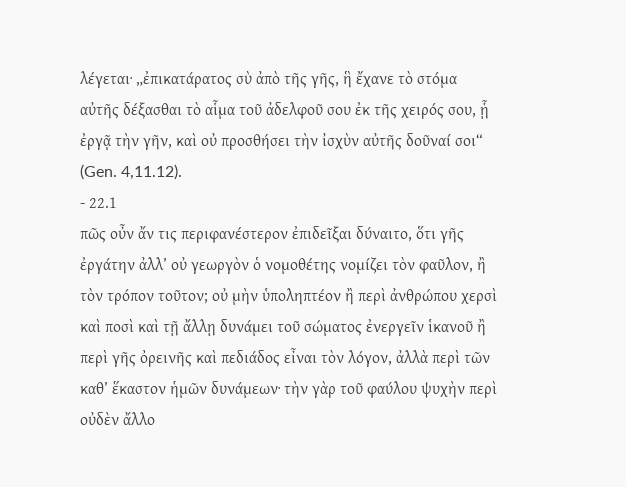λέγεται· „ἐπικατάρατος σὺ ἀπὸ τῆς γῆς, ἣ ἔχανε τὸ στόμα αὐτῆς δέξασθαι τὸ αἷμα τοῦ ἀδελφοῦ σου ἐκ τῆς χειρός σου, ᾗ ἐργᾷ τὴν γῆν, καὶ οὐ προσθήσει τὴν ἰσχὺν αὐτῆς δοῦναί σοι“ (Gen. 4,11.12).
- 22.1
πῶς οὖν ἄν τις περιφανέστερον ἐπιδεῖξαι δύναιτο, ὅτι γῆς ἐργάτην ἀλλ’ οὐ γεωργὸν ὁ νομοθέτης νομίζει τὸν φαῦλον, ἢ τὸν τρόπον τοῦτον; οὐ μὴν ὑποληπτέον ἢ περὶ ἀνθρώπου χερσὶ καὶ ποσὶ καὶ τῇ ἄλλῃ δυνάμει τοῦ σώματος ἐνεργεῖν ἱκανοῦ ἢ περὶ γῆς ὀρεινῆς καὶ πεδιάδος εἶναι τὸν λόγον, ἀλλὰ περὶ τῶν καθ’ ἕκαστον ἡμῶν δυνάμεων· τὴν γὰρ τοῦ φαύλου ψυχὴν περὶ οὐδὲν ἄλλο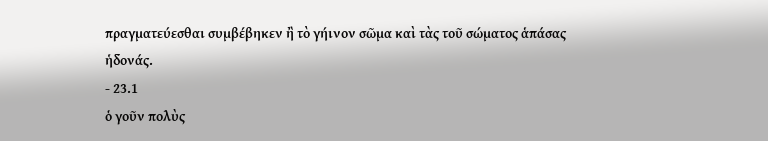πραγματεύεσθαι συμβέβηκεν ἢ τὸ γήινον σῶμα καὶ τὰς τοῦ σώματος ἁπάσας ἡδονάς.
- 23.1
ὁ γοῦν πολὺς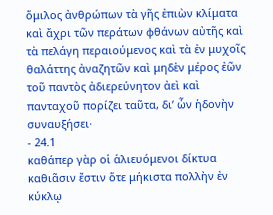ὅμιλος ἀνθρώπων τὰ γῆς ἐπιὼν κλίματα καὶ ἄχρι τῶν περάτων φθάνων αὐτῆς καὶ τὰ πελάγη περαιούμενος καὶ τὰ ἐν μυχοῖς θαλάττης ἀναζητῶν καὶ μηδὲν μέρος ἐῶν τοῦ παντὸς ἀδιερεύνητον ἀεὶ καὶ πανταχοῦ πορίζει ταῦτα, δι’ ὧν ἡδονὴν συναυξήσει·
- 24.1
καθάπερ γὰρ οἱ ἁλιευόμενοι δίκτυα καθιᾶσιν ἔστιν ὅτε μήκιστα πολλὴν ἐν κύκλῳ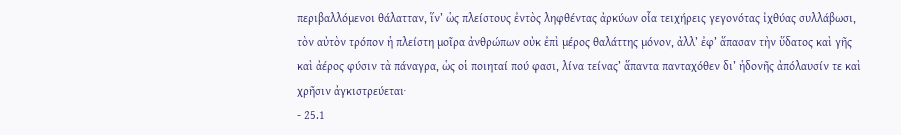περιβαλλόμενοι θάλατταν, ἵν’ ὡς πλείστους ἐντὸς ληφθέντας ἀρκύων οἷα τειχήρεις γεγονότας ἰχθύας συλλάβωσι, τὸν αὐτὸν τρόπον ἡ πλείστη μοῖρα ἀνθρώπων οὐκ ἐπὶ μέρος θαλάττης μόνον, ἀλλ’ ἐφ’ ἅπασαν τὴν ὕδατος καὶ γῆς καὶ ἀέρος φύσιν τὰ πάναγρα, ὡς οἱ ποιηταί πού φασι, λίνα τείνας’ ἅπαντα πανταχόθεν δι’ ἡδονῆς ἀπόλαυσίν τε καὶ χρῆσιν ἀγκιστρεύεται·
- 25.1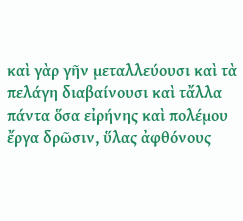καὶ γὰρ γῆν μεταλλεύουσι καὶ τὰ πελάγη διαβαίνουσι καὶ τἄλλα πάντα ὅσα εἰρήνης καὶ πολέμου ἔργα δρῶσιν, ὕλας ἀφθόνους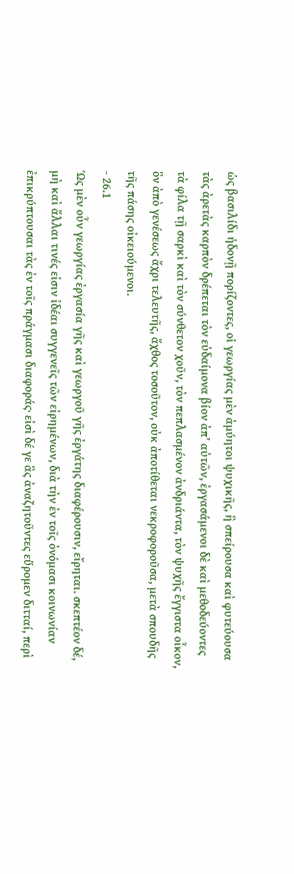ὡς βασιλίδι ἡδονῇ πορίζοντες, οἱ γεωργίας μὲν ἀμύητοι ψυχικῆς, ἣ σπείρουσα καὶ φυτεύουσα τὰς ἀρετὰς καρπὸν δρέπεται τὸν εὐδαίμονα βίον ἀπ’ αὐτῶν, ἐργασάμενοι δὲ καὶ μεθοδεύοντες τὰ φίλα τῇ σαρκὶ καὶ τὸν σύνθετον χοῦν, τὸν πεπλασμένον ἀνδριάντα, τὸν ψυχῆς ἔγγιστα οἶκον, ὃν ἀπὸ γενέσεως ἄχρι τελευτῆς, ἄχθος τοσοῦτον, οὐκ ἀποτίθεται νεκροφοροῦσα, μετὰ σπουδῆς τῆς πάσης οἰκειούμενοι.
- 26.1
Ὡς μὲν οὖν γεωργίας ἐργασία γῆς καὶ γεωργοῦ γῆς ἐργάτης διαφέρουσιν, εἴρηται. σκεπτέον δέ, μὴ καὶ ἄλλαι τινές εἰσιν ἰδέαι συγγενεῖς τῶν εἰρημένων, διὰ τὴν ἐν τοῖς ὀνόμασι κοινωνίαν ἐπικρύπτουσαι τὰς ἐν τοῖς πράγμασι διαφοράς· εἰσὶ δέ γε ἃς ἀναζητοῦντες εὕρομεν διτταί, περὶ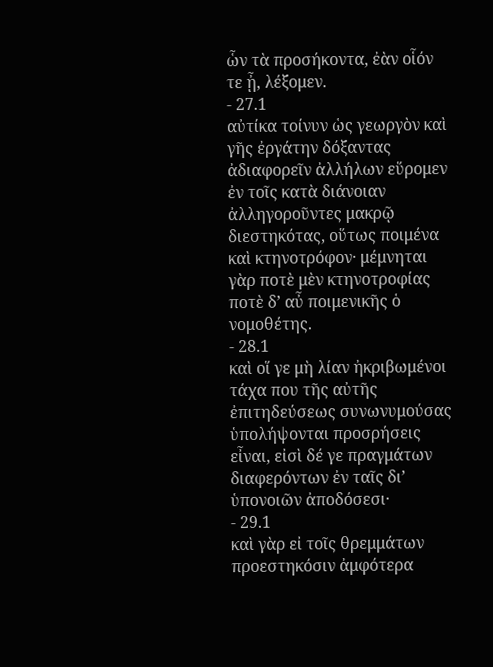ὧν τὰ προσήκοντα, ἐὰν οἷόν τε ᾖ, λέξομεν.
- 27.1
αὐτίκα τοίνυν ὡς γεωργὸν καὶ γῆς ἐργάτην δόξαντας ἀδιαφορεῖν ἀλλήλων εὕρομεν ἐν τοῖς κατὰ διάνοιαν ἀλληγοροῦντες μακρῷ διεστηκότας, οὕτως ποιμένα καὶ κτηνοτρόφον· μέμνηται γὰρ ποτὲ μὲν κτηνοτροφίας ποτὲ δ’ αὖ ποιμενικῆς ὁ νομοθέτης.
- 28.1
καὶ οἵ γε μὴ λίαν ἠκριβωμένοι τάχα που τῆς αὐτῆς ἐπιτηδεύσεως συνωνυμούσας ὑπολήψονται προσρήσεις εἶναι, εἰσὶ δέ γε πραγμάτων διαφερόντων ἐν ταῖς δι’ ὑπονοιῶν ἀποδόσεσι·
- 29.1
καὶ γὰρ εἰ τοῖς θρεμμάτων προεστηκόσιν ἀμφότερα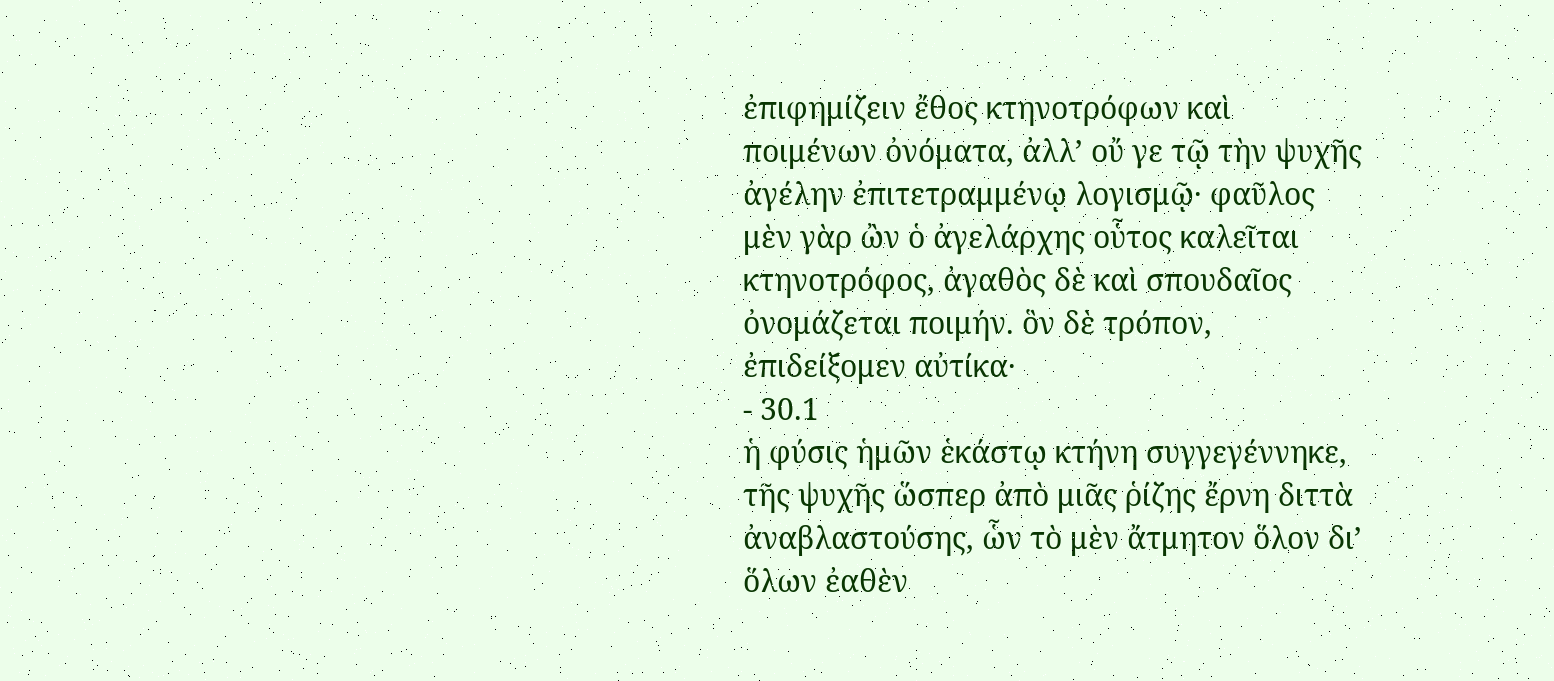ἐπιφημίζειν ἔθος κτηνοτρόφων καὶ ποιμένων ὀνόματα, ἀλλ’ οὔ γε τῷ τὴν ψυχῆς ἀγέλην ἐπιτετραμμένῳ λογισμῷ· φαῦλος μὲν γὰρ ὢν ὁ ἀγελάρχης οὗτος καλεῖται κτηνοτρόφος, ἀγαθὸς δὲ καὶ σπουδαῖος ὀνομάζεται ποιμήν. ὃν δὲ τρόπον, ἐπιδείξομεν αὐτίκα·
- 30.1
ἡ φύσις ἡμῶν ἑκάστῳ κτήνη συγγεγέννηκε, τῆς ψυχῆς ὥσπερ ἀπὸ μιᾶς ῥίζης ἔρνη διττὰ ἀναβλαστούσης, ὧν τὸ μὲν ἄτμητον ὅλον δι’ ὅλων ἐαθὲν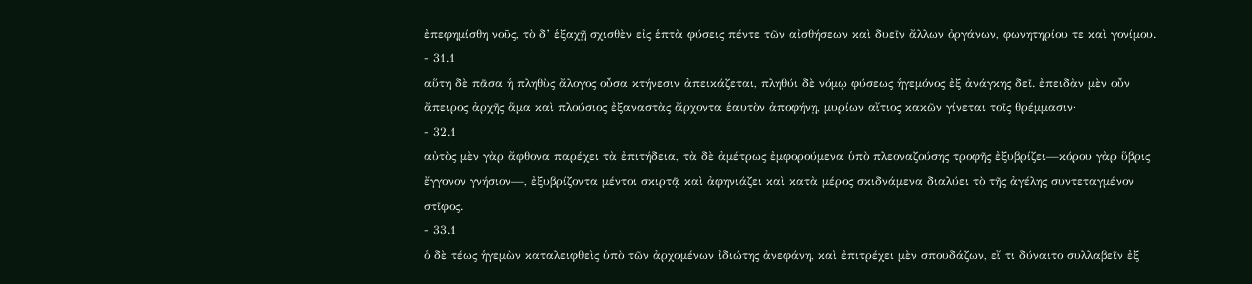ἐπεφημίσθη νοῦς, τὸ δ’ ἑξαχῇ σχισθὲν εἰς ἑπτὰ φύσεις πέντε τῶν αἰσθήσεων καὶ δυεῖν ἄλλων ὀργάνων, φωνητηρίου τε καὶ γονίμου.
- 31.1
αὕτη δὲ πᾶσα ἡ πληθὺς ἄλογος οὖσα κτήνεσιν ἀπεικάζεται, πληθύι δὲ νόμῳ φύσεως ἡγεμόνος ἐξ ἀνάγκης δεῖ. ἐπειδὰν μὲν οὖν ἄπειρος ἀρχῆς ἅμα καὶ πλούσιος ἐξαναστὰς ἄρχοντα ἑαυτὸν ἀποφήνῃ, μυρίων αἴτιος κακῶν γίνεται τοῖς θρέμμασιν·
- 32.1
αὐτὸς μὲν γὰρ ἄφθονα παρέχει τὰ ἐπιτήδεια, τὰ δὲ ἀμέτρως ἐμφορούμενα ὑπὸ πλεοναζούσης τροφῆς ἐξυβρίζει—κόρου γὰρ ὕβρις ἔγγονον γνήσιον—, ἐξυβρίζοντα μέντοι σκιρτᾷ καὶ ἀφηνιάζει καὶ κατὰ μέρος σκιδνάμενα διαλύει τὸ τῆς ἀγέλης συντεταγμένον στῖφος.
- 33.1
ὁ δὲ τέως ἡγεμὼν καταλειφθεὶς ὑπὸ τῶν ἀρχομένων ἰδιώτης ἀνεφάνη, καὶ ἐπιτρέχει μὲν σπουδάζων, εἴ τι δύναιτο συλλαβεῖν ἐξ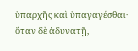ὑπαρχῆς καὶ ὑπαγαγέσθαι· ὅταν δὲ ἀδυνατῇ,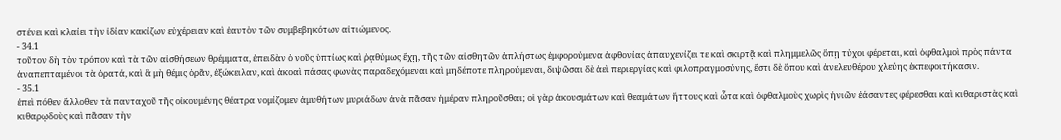στένει καὶ κλαίει τὴν ἰδίαν κακίζων εὐχέρειαν καὶ ἑαυτὸν τῶν συμβεβηκότων αἰτιώμενος.
- 34.1
τοῦτον δὴ τὸν τρόπον καὶ τὰ τῶν αἰσθήσεων θρέμματα, ἐπειδὰν ὁ νοῦς ὑπτίως καὶ ῥᾳθύμως ἔχῃ, τῆς τῶν αἰσθητῶν ἀπλήστως ἐμφορούμενα ἀφθονίας ἀπαυχενίζει τε καὶ σκιρτᾷ καὶ πλημμελῶς ὅπῃ τύχοι φέρεται, καὶ ὀφθαλμοὶ πρὸς πάντα ἀναπεπταμένοι τὰ ὁρατά, καὶ ἃ μὴ θέμις ὁρᾶν, ἐξώκειλαν, καὶ ἀκοαὶ πάσας φωνὰς παραδεχόμεναι καὶ μηδέποτε πληρούμεναι, διψῶσαι δὲ ἀεὶ περιεργίας καὶ φιλοπραγμοσύνης, ἔστι δὲ ὅπου καὶ ἀνελευθέρου χλεύης ἐκπεφοιτήκασιν.
- 35.1
ἐπεὶ πόθεν ἄλλοθεν τὰ πανταχοῦ τῆς οἰκουμένης θέατρα νομίζομεν ἀμυθήτων μυριάδων ἀνὰ πᾶσαν ἡμέραν πληροῦσθαι; οἱ γὰρ ἀκουσμάτων καὶ θεαμάτων ἥττους καὶ ὦτα καὶ ὀφθαλμοὺς χωρὶς ἡνιῶν ἐάσαντες φέρεσθαι καὶ κιθαριστὰς καὶ κιθαρῳδοὺς καὶ πᾶσαν τὴν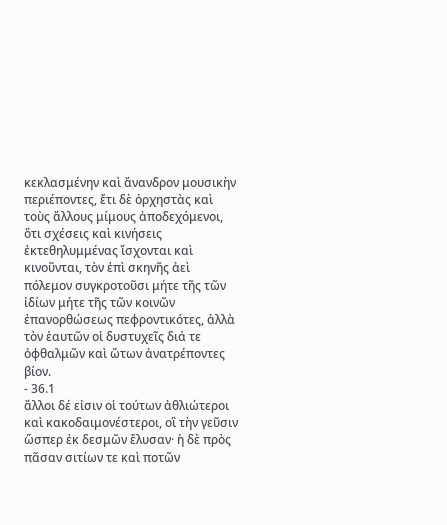κεκλασμένην καὶ ἄνανδρον μουσικὴν περιέποντες, ἔτι δὲ ὀρχηστὰς καὶ τοὺς ἄλλους μίμους ἀποδεχόμενοι, ὅτι σχέσεις καὶ κινήσεις ἐκτεθηλυμμένας ἴσχονται καὶ κινοῦνται, τὸν ἐπὶ σκηνῆς ἀεὶ πόλεμον συγκροτοῦσι μήτε τῆς τῶν ἰδίων μήτε τῆς τῶν κοινῶν ἐπανορθώσεως πεφροντικότες, ἀλλὰ τὸν ἑαυτῶν οἱ δυστυχεῖς διά τε ὀφθαλμῶν καὶ ὤτων ἀνατρέποντες βίον.
- 36.1
ἄλλοι δέ εἰσιν οἱ τούτων ἀθλιώτεροι καὶ κακοδαιμονέστεροι, οἳ τὴν γεῦσιν ὥσπερ ἐκ δεσμῶν ἔλυσαν· ἡ δὲ πρὸς πᾶσαν σιτίων τε καὶ ποτῶν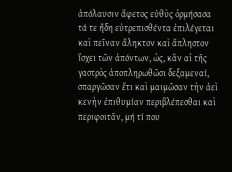ἀπόλαυσιν ἄφετος εὐθὺς ὁρμήσασα τά τε ἤδη εὐτρεπισθέντα ἐπιλέγεται καὶ πεῖναν ἄληκτον καὶ ἄπληστον ἴσχει τῶν ἀπόντων, ὡς, κἂν αἱ τῆς γαστρὸς ἀποπληρωθῶσι δεξαμεναί, σπαργῶσαν ἔτι καὶ μαιμῶσαν τὴν ἀεὶ κενὴν ἐπιθυμίαν περιβλέπεσθαι καὶ περιφοιτᾶν, μή τί που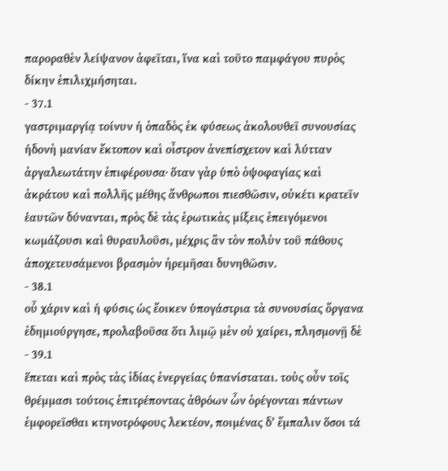παροραθὲν λείψανον ἀφεῖται, ἵνα καὶ τοῦτο παμφάγου πυρὸς δίκην ἐπιλιχμήσηται.
- 37.1
γαστριμαργίᾳ τοίνυν ἡ ὀπαδὸς ἐκ φύσεως ἀκολουθεῖ συνουσίας ἡδονὴ μανίαν ἔκτοπον καὶ οἶστρον ἀνεπίσχετον καὶ λύτταν ἀργαλεωτάτην ἐπιφέρουσα· ὅταν γὰρ ὑπὸ ὀψοφαγίας καὶ ἀκράτου καὶ πολλῆς μέθης ἄνθρωποι πιεσθῶσιν, οὐκέτι κρατεῖν ἑαυτῶν δύνανται, πρὸς δὲ τὰς ἐρωτικὰς μίξεις ἐπειγόμενοι κωμάζουσι καὶ θυραυλοῦσι, μέχρις ἂν τὸν πολὺν τοῦ πάθους ἀποχετευσάμενοι βρασμὸν ἠρεμῆσαι δυνηθῶσιν.
- 38.1
οὗ χάριν καὶ ἡ φύσις ὡς ἔοικεν ὑπογάστρια τὰ συνουσίας ὄργανα ἐδημιούργησε, προλαβοῦσα ὅτι λιμῷ μὲν οὐ χαίρει, πλησμονῇ δὲ
- 39.1
ἕπεται καὶ πρὸς τὰς ἰδίας ἐνεργείας ὑπανίσταται. τοὺς οὖν τοῖς θρέμμασι τούτοις ἐπιτρέποντας ἀθρόων ὧν ὀρέγονται πάντων ἐμφορεῖσθαι κτηνοτρόφους λεκτέον, ποιμένας δ’ ἔμπαλιν ὅσοι τά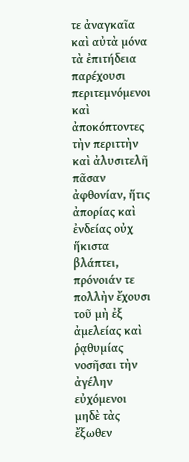τε ἀναγκαῖα καὶ αὐτὰ μόνα τὰ ἐπιτήδεια παρέχουσι περιτεμνόμενοι καὶ ἀποκόπτοντες τὴν περιττὴν καὶ ἀλυσιτελῆ πᾶσαν ἀφθονίαν, ἥτις ἀπορίας καὶ ἐνδείας οὐχ ἥκιστα βλάπτει, πρόνοιάν τε πολλὴν ἔχουσι τοῦ μὴ ἐξ ἀμελείας καὶ ῥᾳθυμίας νοσῆσαι τὴν ἀγέλην εὐχόμενοι μηδὲ τὰς ἔξωθεν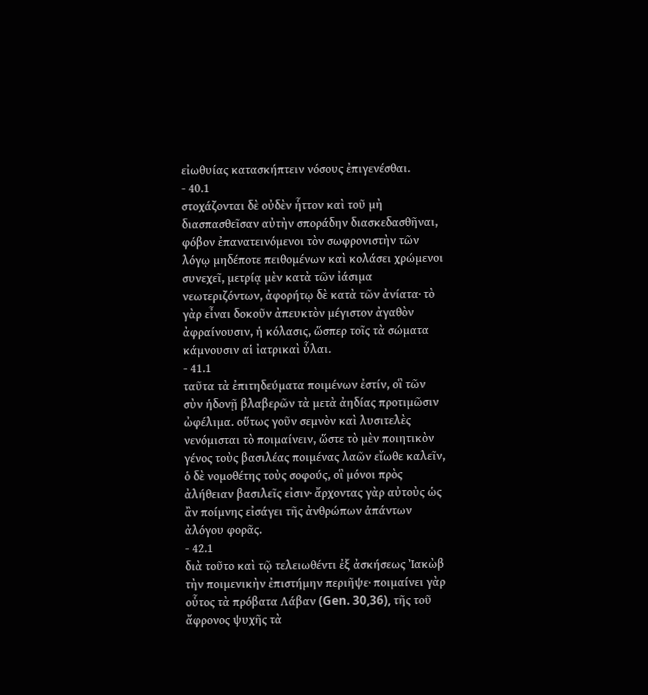εἰωθυίας κατασκήπτειν νόσους ἐπιγενέσθαι.
- 40.1
στοχάζονται δὲ οὐδὲν ἧττον καὶ τοῦ μὴ διασπασθεῖσαν αὐτὴν σποράδην διασκεδασθῆναι, φόβον ἐπανατεινόμενοι τὸν σωφρονιστὴν τῶν λόγῳ μηδέποτε πειθομένων καὶ κολάσει χρώμενοι συνεχεῖ, μετρίᾳ μὲν κατὰ τῶν ἰάσιμα νεωτεριζόντων, ἀφορήτῳ δὲ κατὰ τῶν ἀνίατα· τὸ γὰρ εἶναι δοκοῦν ἀπευκτὸν μέγιστον ἀγαθὸν ἀφραίνουσιν, ἡ κόλασις, ὥσπερ τοῖς τὰ σώματα κάμνουσιν αἱ ἰατρικαὶ ὗλαι.
- 41.1
ταῦτα τὰ ἐπιτηδεύματα ποιμένων ἐστίν, οἳ τῶν σὺν ἡδονῇ βλαβερῶν τὰ μετὰ ἀηδίας προτιμῶσιν ὠφέλιμα. οὕτως γοῦν σεμνὸν καὶ λυσιτελὲς νενόμισται τὸ ποιμαίνειν, ὥστε τὸ μὲν ποιητικὸν γένος τοὺς βασιλέας ποιμένας λαῶν εἴωθε καλεῖν, ὁ δὲ νομοθέτης τοὺς σοφούς, οἳ μόνοι πρὸς ἀλήθειαν βασιλεῖς εἰσιν· ἄρχοντας γὰρ αὐτοὺς ὡς ἂν ποίμνης εἰσάγει τῆς ἀνθρώπων ἁπάντων ἀλόγου φορᾶς.
- 42.1
διὰ τοῦτο καὶ τῷ τελειωθέντι ἐξ ἀσκήσεως Ἰακὼβ τὴν ποιμενικὴν ἐπιστήμην περιῆψε· ποιμαίνει γὰρ οὗτος τὰ πρόβατα Λάβαν (Gen. 30,36), τῆς τοῦ ἄφρονος ψυχῆς τὰ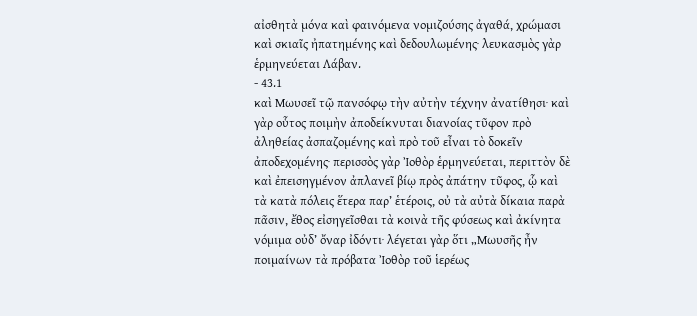αἰσθητὰ μόνα καὶ φαινόμενα νομιζούσης ἀγαθά, χρώμασι καὶ σκιαῖς ἠπατημένης καὶ δεδουλωμένης· λευκασμὸς γὰρ ἑρμηνεύεται Λάβαν.
- 43.1
καὶ Μωυσεῖ τῷ πανσόφῳ τὴν αὐτὴν τέχνην ἀνατίθησι· καὶ γὰρ οὗτος ποιμὴν ἀποδείκνυται διανοίας τῦφον πρὸ ἀληθείας ἀσπαζομένης καὶ πρὸ τοῦ εἶναι τὸ δοκεῖν ἀποδεχομένης· περισσὸς γὰρ Ἰοθὸρ ἑρμηνεύεται, περιττὸν δὲ καὶ ἐπεισηγμένον ἀπλανεῖ βίῳ πρὸς ἀπάτην τῦφος, ᾧ καὶ τὰ κατὰ πόλεις ἕτερα παρ’ ἑτέροις, οὐ τὰ αὐτὰ δίκαια παρὰ πᾶσιν, ἔθος εἰσηγεῖσθαι τὰ κοινὰ τῆς φύσεως καὶ ἀκίνητα νόμιμα οὐδ’ ὄναρ ἰδόντι· λέγεται γὰρ ὅτι „Μωυσῆς ἦν ποιμαίνων τὰ πρόβατα Ἰοθὸρ τοῦ ἱερέως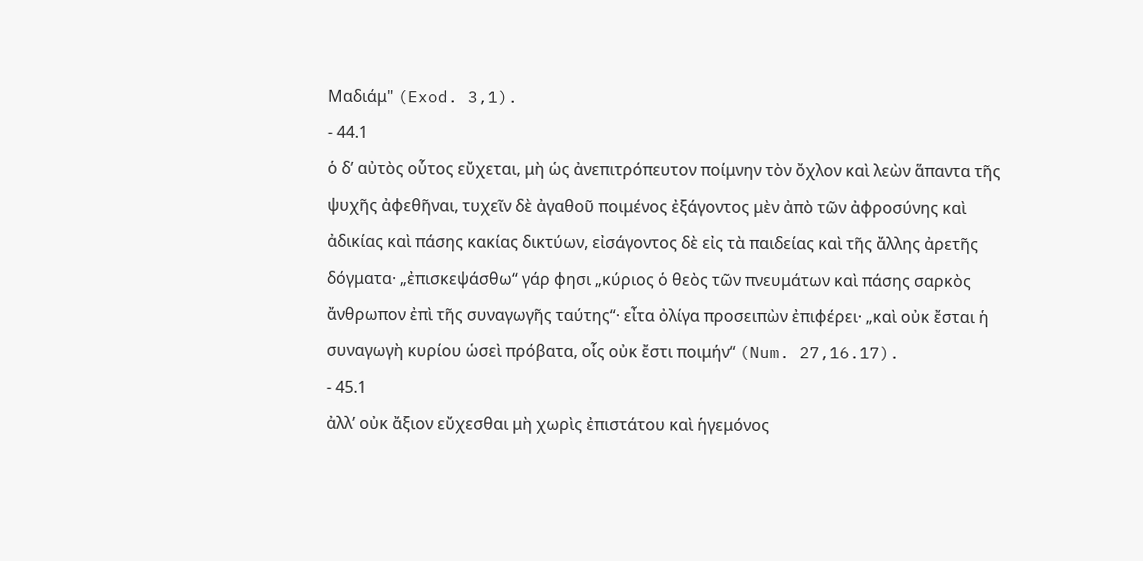Μαδιάμ" (Exod. 3,1).
- 44.1
ὁ δ’ αὐτὸς οὗτος εὔχεται, μὴ ὡς ἀνεπιτρόπευτον ποίμνην τὸν ὄχλον καὶ λεὼν ἅπαντα τῆς ψυχῆς ἀφεθῆναι, τυχεῖν δὲ ἀγαθοῦ ποιμένος ἐξάγοντος μὲν ἀπὸ τῶν ἀφροσύνης καὶ ἀδικίας καὶ πάσης κακίας δικτύων, εἰσάγοντος δὲ εἰς τὰ παιδείας καὶ τῆς ἄλλης ἀρετῆς δόγματα· „ἐπισκεψάσθω“ γάρ φησι „κύριος ὁ θεὸς τῶν πνευμάτων καὶ πάσης σαρκὸς ἄνθρωπον ἐπὶ τῆς συναγωγῆς ταύτης“· εἶτα ὀλίγα προσειπὼν ἐπιφέρει· „καὶ οὐκ ἔσται ἡ συναγωγὴ κυρίου ὡσεὶ πρόβατα, οἷς οὐκ ἔστι ποιμήν“ (Num. 27,16.17).
- 45.1
ἀλλ’ οὐκ ἄξιον εὔχεσθαι μὴ χωρὶς ἐπιστάτου καὶ ἡγεμόνος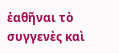ἐαθῆναι τὸ συγγενὲς καὶ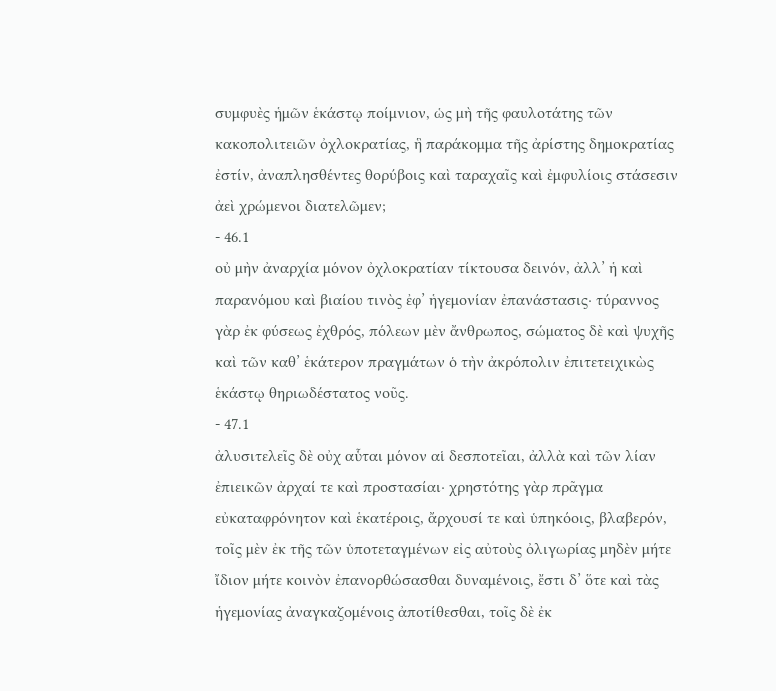συμφυὲς ἡμῶν ἑκάστῳ ποίμνιον, ὡς μὴ τῆς φαυλοτάτης τῶν κακοπολιτειῶν ὀχλοκρατίας, ἣ παράκομμα τῆς ἀρίστης δημοκρατίας ἐστίν, ἀναπλησθέντες θορύβοις καὶ ταραχαῖς καὶ ἐμφυλίοις στάσεσιν ἀεὶ χρώμενοι διατελῶμεν;
- 46.1
οὐ μὴν ἀναρχία μόνον ὀχλοκρατίαν τίκτουσα δεινόν, ἀλλ’ ἡ καὶ παρανόμου καὶ βιαίου τινὸς ἐφ’ ἡγεμονίαν ἐπανάστασις· τύραννος γὰρ ἐκ φύσεως ἐχθρός, πόλεων μὲν ἄνθρωπος, σώματος δὲ καὶ ψυχῆς καὶ τῶν καθ’ ἑκάτερον πραγμάτων ὁ τὴν ἀκρόπολιν ἐπιτετειχικὼς ἑκάστῳ θηριωδέστατος νοῦς.
- 47.1
ἀλυσιτελεῖς δὲ οὐχ αὗται μόνον αἱ δεσποτεῖαι, ἀλλὰ καὶ τῶν λίαν ἐπιεικῶν ἀρχαί τε καὶ προστασίαι· χρηστότης γὰρ πρᾶγμα εὐκαταφρόνητον καὶ ἑκατέροις, ἄρχουσί τε καὶ ὑπηκόοις, βλαβερόν, τοῖς μὲν ἐκ τῆς τῶν ὑποτεταγμένων εἰς αὐτοὺς ὀλιγωρίας μηδὲν μήτε ἴδιον μήτε κοινὸν ἐπανορθώσασθαι δυναμένοις, ἔστι δ’ ὅτε καὶ τὰς ἡγεμονίας ἀναγκαζομένοις ἀποτίθεσθαι, τοῖς δὲ ἐκ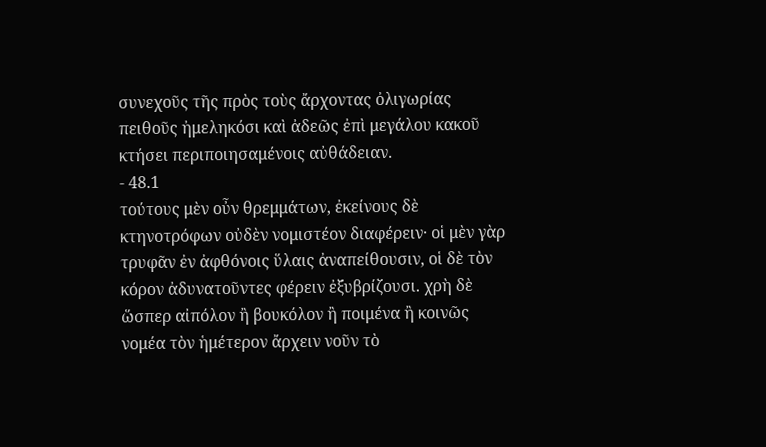συνεχοῦς τῆς πρὸς τοὺς ἄρχοντας ὀλιγωρίας πειθοῦς ἠμεληκόσι καὶ ἀδεῶς ἐπὶ μεγάλου κακοῦ κτήσει περιποιησαμένοις αὐθάδειαν.
- 48.1
τούτους μὲν οὖν θρεμμάτων, ἐκείνους δὲ κτηνοτρόφων οὐδὲν νομιστέον διαφέρειν· οἱ μὲν γὰρ τρυφᾶν ἐν ἀφθόνοις ὕλαις ἀναπείθουσιν, οἱ δὲ τὸν κόρον ἀδυνατοῦντες φέρειν ἐξυβρίζουσι. χρὴ δὲ ὥσπερ αἰπόλον ἢ βουκόλον ἢ ποιμένα ἢ κοινῶς νομέα τὸν ἡμέτερον ἄρχειν νοῦν τὸ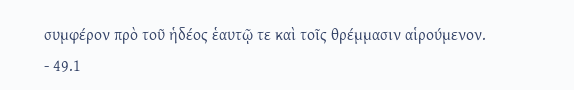συμφέρον πρὸ τοῦ ἡδέος ἑαυτῷ τε καὶ τοῖς θρέμμασιν αἱρούμενον.
- 49.1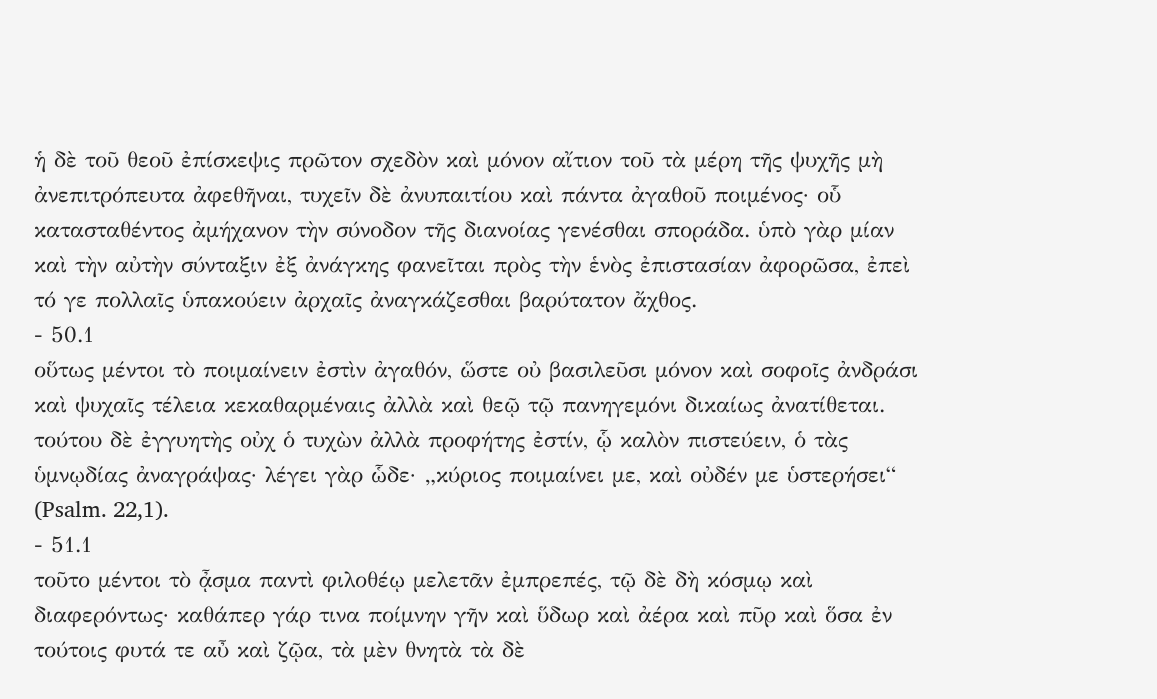ἡ δὲ τοῦ θεοῦ ἐπίσκεψις πρῶτον σχεδὸν καὶ μόνον αἴτιον τοῦ τὰ μέρη τῆς ψυχῆς μὴ ἀνεπιτρόπευτα ἀφεθῆναι, τυχεῖν δὲ ἀνυπαιτίου καὶ πάντα ἀγαθοῦ ποιμένος· οὗ κατασταθέντος ἀμήχανον τὴν σύνοδον τῆς διανοίας γενέσθαι σποράδα. ὑπὸ γὰρ μίαν καὶ τὴν αὐτὴν σύνταξιν ἐξ ἀνάγκης φανεῖται πρὸς τὴν ἑνὸς ἐπιστασίαν ἀφορῶσα, ἐπεὶ τό γε πολλαῖς ὑπακούειν ἀρχαῖς ἀναγκάζεσθαι βαρύτατον ἄχθος.
- 50.1
οὕτως μέντοι τὸ ποιμαίνειν ἐστὶν ἀγαθόν, ὥστε οὐ βασιλεῦσι μόνον καὶ σοφοῖς ἀνδράσι καὶ ψυχαῖς τέλεια κεκαθαρμέναις ἀλλὰ καὶ θεῷ τῷ πανηγεμόνι δικαίως ἀνατίθεται. τούτου δὲ ἐγγυητὴς οὐχ ὁ τυχὼν ἀλλὰ προφήτης ἐστίν, ᾧ καλὸν πιστεύειν, ὁ τὰς ὑμνῳδίας ἀναγράψας· λέγει γὰρ ὧδε· „κύριος ποιμαίνει με, καὶ οὐδέν με ὑστερήσει“ (Psalm. 22,1).
- 51.1
τοῦτο μέντοι τὸ ᾆσμα παντὶ φιλοθέῳ μελετᾶν ἐμπρεπές, τῷ δὲ δὴ κόσμῳ καὶ διαφερόντως· καθάπερ γάρ τινα ποίμνην γῆν καὶ ὕδωρ καὶ ἀέρα καὶ πῦρ καὶ ὅσα ἐν τούτοις φυτά τε αὖ καὶ ζῷα, τὰ μὲν θνητὰ τὰ δὲ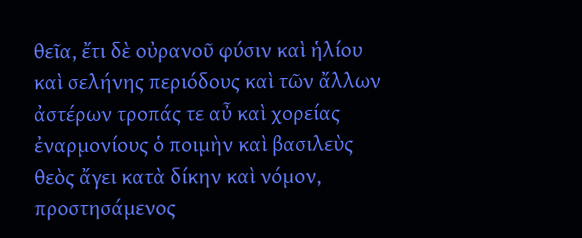θεῖα, ἔτι δὲ οὐρανοῦ φύσιν καὶ ἡλίου καὶ σελήνης περιόδους καὶ τῶν ἄλλων ἀστέρων τροπάς τε αὖ καὶ χορείας ἐναρμονίους ὁ ποιμὴν καὶ βασιλεὺς θεὸς ἄγει κατὰ δίκην καὶ νόμον, προστησάμενος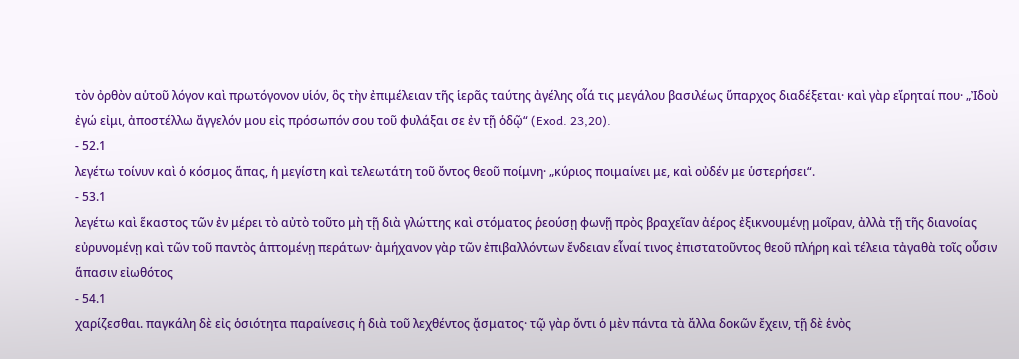τὸν ὀρθὸν αὑτοῦ λόγον καὶ πρωτόγονον υἱόν, ὃς τὴν ἐπιμέλειαν τῆς ἱερᾶς ταύτης ἀγέλης οἷά τις μεγάλου βασιλέως ὕπαρχος διαδέξεται· καὶ γὰρ εἴρηταί που· „Ἰδοὺ ἐγώ εἰμι, ἀποστέλλω ἄγγελόν μου εἰς πρόσωπόν σου τοῦ φυλάξαι σε ἐν τῇ ὁδῷ“ (Exod. 23,20).
- 52.1
λεγέτω τοίνυν καὶ ὁ κόσμος ἅπας, ἡ μεγίστη καὶ τελεωτάτη τοῦ ὄντος θεοῦ ποίμνη· „κύριος ποιμαίνει με, καὶ οὐδέν με ὑστερήσει“.
- 53.1
λεγέτω καὶ ἕκαστος τῶν ἐν μέρει τὸ αὐτὸ τοῦτο μὴ τῇ διὰ γλώττης καὶ στόματος ῥεούσῃ φωνῇ πρὸς βραχεῖαν ἀέρος ἐξικνουμένῃ μοῖραν, ἀλλὰ τῇ τῆς διανοίας εὐρυνομένῃ καὶ τῶν τοῦ παντὸς ἁπτομένῃ περάτων· ἀμήχανον γὰρ τῶν ἐπιβαλλόντων ἔνδειαν εἶναί τινος ἐπιστατοῦντος θεοῦ πλήρη καὶ τέλεια τἀγαθὰ τοῖς οὖσιν ἅπασιν εἰωθότος
- 54.1
χαρίζεσθαι. παγκάλη δὲ εἰς ὁσιότητα παραίνεσις ἡ διὰ τοῦ λεχθέντος ᾄσματος· τῷ γὰρ ὄντι ὁ μὲν πάντα τὰ ἄλλα δοκῶν ἔχειν, τῇ δὲ ἑνὸς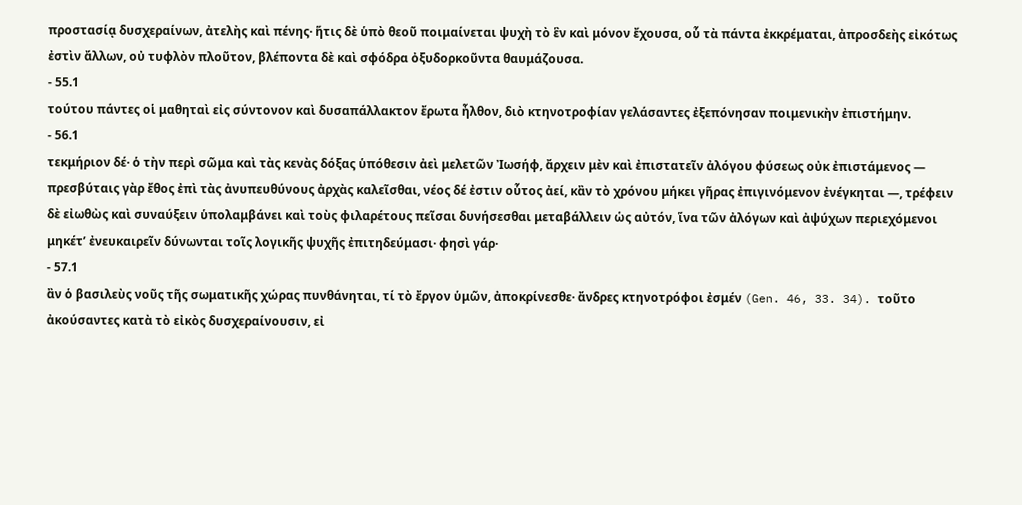προστασίᾳ δυσχεραίνων, ἀτελὴς καὶ πένης· ἥτις δὲ ὑπὸ θεοῦ ποιμαίνεται ψυχὴ τὸ ἓν καὶ μόνον ἔχουσα, οὗ τὰ πάντα ἐκκρέμαται, ἀπροσδεὴς εἰκότως ἐστὶν ἄλλων, οὐ τυφλὸν πλοῦτον, βλέποντα δὲ καὶ σφόδρα ὀξυδορκοῦντα θαυμάζουσα.
- 55.1
τούτου πάντες οἱ μαθηταὶ εἰς σύντονον καὶ δυσαπάλλακτον ἔρωτα ἦλθον, διὸ κτηνοτροφίαν γελάσαντες ἐξεπόνησαν ποιμενικὴν ἐπιστήμην.
- 56.1
τεκμήριον δέ· ὁ τὴν περὶ σῶμα καὶ τὰς κενὰς δόξας ὑπόθεσιν ἀεὶ μελετῶν Ἰωσήφ, ἄρχειν μὲν καὶ ἐπιστατεῖν ἀλόγου φύσεως οὐκ ἐπιστάμενος — πρεσβύταις γὰρ ἔθος ἐπὶ τὰς ἀνυπευθύνους ἀρχὰς καλεῖσθαι, νέος δέ ἐστιν οὗτος ἀεί, κἂν τὸ χρόνου μήκει γῆρας ἐπιγινόμενον ἐνέγκηται —, τρέφειν δὲ εἰωθὼς καὶ συναύξειν ὑπολαμβάνει καὶ τοὺς φιλαρέτους πεῖσαι δυνήσεσθαι μεταβάλλειν ὡς αὐτόν, ἵνα τῶν ἀλόγων καὶ ἀψύχων περιεχόμενοι μηκέτ’ ἐνευκαιρεῖν δύνωνται τοῖς λογικῆς ψυχῆς ἐπιτηδεύμασι· φησὶ γάρ·
- 57.1
ἂν ὁ βασιλεὺς νοῦς τῆς σωματικῆς χώρας πυνθάνηται, τί τὸ ἔργον ὑμῶν, ἀποκρίνεσθε· ἄνδρες κτηνοτρόφοι ἐσμέν (Gen. 46, 33. 34). τοῦτο ἀκούσαντες κατὰ τὸ εἰκὸς δυσχεραίνουσιν, εἰ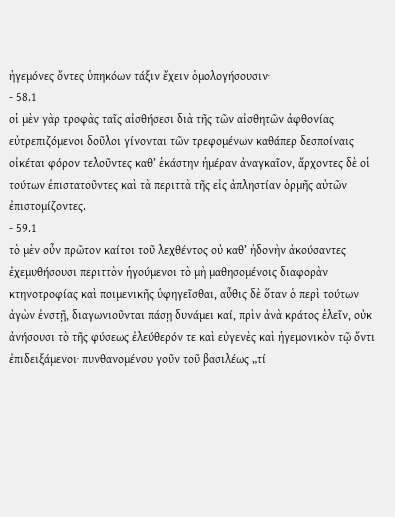ἡγεμόνες ὄντες ὑπηκόων τάξιν ἔχειν ὁμολογήσουσιν·
- 58.1
οἱ μὲν γὰρ τροφὰς ταῖς αἰσθήσεσι διὰ τῆς τῶν αἰσθητῶν ἀφθονίας εὐτρεπιζόμενοι δοῦλοι γίνονται τῶν τρεφομένων καθάπερ δεσποίναις οἰκέται φόρον τελοῦντες καθ’ ἑκάστην ἡμέραν ἀναγκαῖον, ἄρχοντες δὲ οἱ τούτων ἐπιστατοῦντες καὶ τὰ περιττὰ τῆς εἰς ἀπληστίαν ὁρμῆς αὐτῶν ἐπιστομίζοντες.
- 59.1
τὸ μὲν οὖν πρῶτον καίτοι τοῦ λεχθέντος οὐ καθ’ ἡδονὴν ἀκούσαντες ἐχεμυθήσουσι περιττὸν ἡγούμενοι τὸ μὴ μαθησομένοις διαφορὰν κτηνοτροφίας καὶ ποιμενικῆς ὑφηγεῖσθαι, αὖθις δὲ ὅταν ὁ περὶ τούτων ἀγὼν ἐνστῇ, διαγωνιοῦνται πάσῃ δυνάμει καί, πρὶν ἀνὰ κράτος ἑλεῖν, οὐκ ἀνήσουσι τὸ τῆς φύσεως ἐλεύθερόν τε καὶ εὐγενὲς καὶ ἡγεμονικὸν τῷ ὄντι ἐπιδειξάμενοι· πυνθανομένου γοῦν τοῦ βασιλέως „τί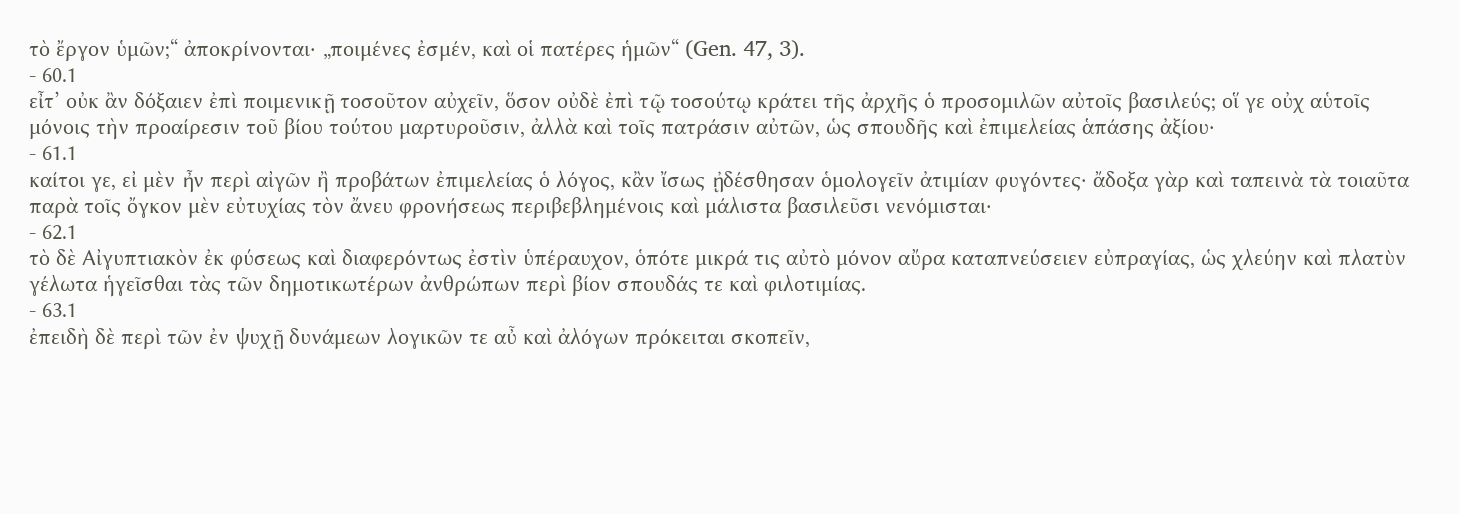τὸ ἔργον ὑμῶν;“ ἀποκρίνονται· „ποιμένες ἐσμέν, καὶ οἱ πατέρες ἡμῶν“ (Gen. 47, 3).
- 60.1
εἶτ’ οὐκ ἂν δόξαιεν ἐπὶ ποιμενικῇ τοσοῦτον αὐχεῖν, ὅσον οὐδὲ ἐπὶ τῷ τοσούτῳ κράτει τῆς ἀρχῆς ὁ προσομιλῶν αὐτοῖς βασιλεύς; οἵ γε οὐχ αὑτοῖς μόνοις τὴν προαίρεσιν τοῦ βίου τούτου μαρτυροῦσιν, ἀλλὰ καὶ τοῖς πατράσιν αὐτῶν, ὡς σπουδῆς καὶ ἐπιμελείας ἁπάσης ἀξίου·
- 61.1
καίτοι γε, εἰ μὲν ἦν περὶ αἰγῶν ἢ προβάτων ἐπιμελείας ὁ λόγος, κἂν ἴσως ᾐδέσθησαν ὁμολογεῖν ἀτιμίαν φυγόντες· ἄδοξα γὰρ καὶ ταπεινὰ τὰ τοιαῦτα παρὰ τοῖς ὄγκον μὲν εὐτυχίας τὸν ἄνευ φρονήσεως περιβεβλημένοις καὶ μάλιστα βασιλεῦσι νενόμισται·
- 62.1
τὸ δὲ Αἰγυπτιακὸν ἐκ φύσεως καὶ διαφερόντως ἐστὶν ὑπέραυχον, ὁπότε μικρά τις αὐτὸ μόνον αὔρα καταπνεύσειεν εὐπραγίας, ὡς χλεύην καὶ πλατὺν γέλωτα ἡγεῖσθαι τὰς τῶν δημοτικωτέρων ἀνθρώπων περὶ βίον σπουδάς τε καὶ φιλοτιμίας.
- 63.1
ἐπειδὴ δὲ περὶ τῶν ἐν ψυχῇ δυνάμεων λογικῶν τε αὖ καὶ ἀλόγων πρόκειται σκοπεῖν,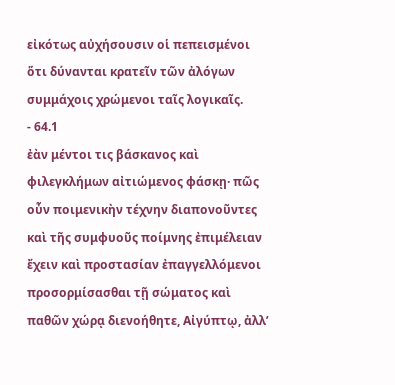εἰκότως αὐχήσουσιν οἱ πεπεισμένοι ὅτι δύνανται κρατεῖν τῶν ἀλόγων συμμάχοις χρώμενοι ταῖς λογικαῖς.
- 64.1
ἐὰν μέντοι τις βάσκανος καὶ φιλεγκλήμων αἰτιώμενος φάσκῃ· πῶς οὖν ποιμενικὴν τέχνην διαπονοῦντες καὶ τῆς συμφυοῦς ποίμνης ἐπιμέλειαν ἔχειν καὶ προστασίαν ἐπαγγελλόμενοι προσορμίσασθαι τῇ σώματος καὶ παθῶν χώρᾳ διενοήθητε, Αἰγύπτῳ, ἀλλ’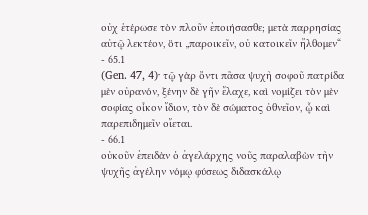οὐχ ἑτέρωσε τὸν πλοῦν ἐποιήσασθε; μετὰ παρρησίας αὐτῷ λεκτέον, ὅτι „παροικεῖν, οὐ κατοικεῖν ἤλθομεν“
- 65.1
(Gen. 47, 4)· τῷ γὰρ ὄντι πᾶσα ψυχὴ σοφοῦ πατρίδα μὲν οὐρανόν, ξένην δὲ γῆν ἔλαχε, καὶ νομίζει τὸν μὲν σοφίας οἶκον ἴδιον, τὸν δὲ σώματος ὀθνεῖον, ᾧ καὶ παρεπιδημεῖν οἴεται.
- 66.1
οὐκοῦν ἐπειδὰν ὁ ἀγελάρχης νοῦς παραλαβὼν τὴν ψυχῆς ἀγέλην νόμῳ φύσεως διδασκάλῳ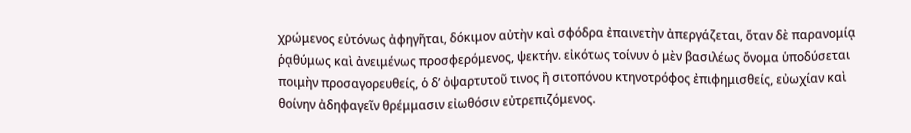χρώμενος εὐτόνως ἀφηγῆται, δόκιμον αὐτὴν καὶ σφόδρα ἐπαινετὴν ἀπεργάζεται, ὅταν δὲ παρανομίᾳ ῥᾳθύμως καὶ ἀνειμένως προσφερόμενος, ψεκτήν. εἰκότως τοίνυν ὁ μὲν βασιλέως ὄνομα ὑποδύσεται ποιμὴν προσαγορευθείς, ὁ δ’ ὀψαρτυτοῦ τινος ἢ σιτοπόνου κτηνοτρόφος ἐπιφημισθείς, εὐωχίαν καὶ θοίνην ἀδηφαγεῖν θρέμμασιν εἰωθόσιν εὐτρεπιζόμενος.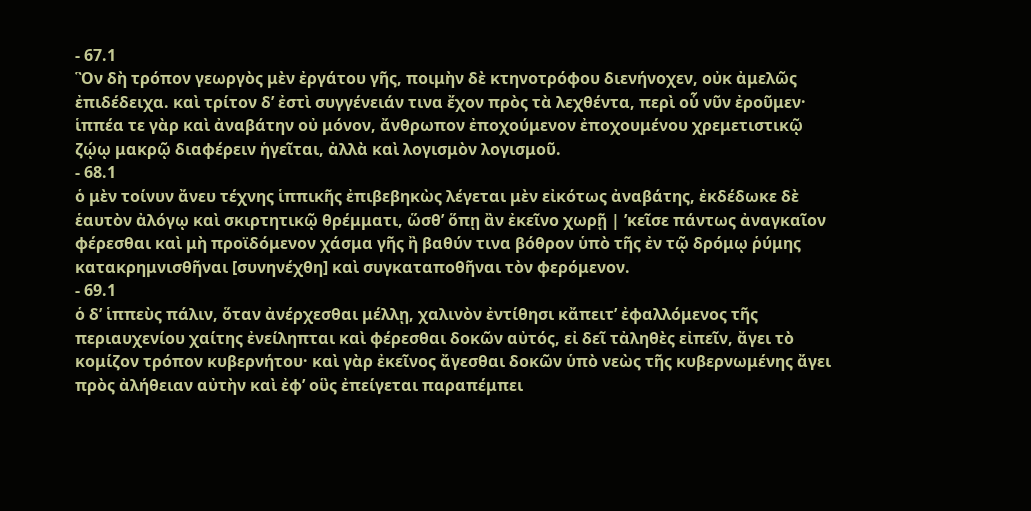- 67.1
Ὃν δὴ τρόπον γεωργὸς μὲν ἐργάτου γῆς, ποιμὴν δὲ κτηνοτρόφου διενήνοχεν, οὐκ ἀμελῶς ἐπιδέδειχα. καὶ τρίτον δ’ ἐστὶ συγγένειάν τινα ἔχον πρὸς τὰ λεχθέντα, περὶ οὗ νῦν ἐροῦμεν· ἱππέα τε γὰρ καὶ ἀναβάτην οὐ μόνον, ἄνθρωπον ἐποχούμενον ἐποχουμένου χρεμετιστικῷ ζῴῳ μακρῷ διαφέρειν ἡγεῖται, ἀλλὰ καὶ λογισμὸν λογισμοῦ.
- 68.1
ὁ μὲν τοίνυν ἄνευ τέχνης ἱππικῆς ἐπιβεβηκὼς λέγεται μὲν εἰκότως ἀναβάτης, ἐκδέδωκε δὲ ἑαυτὸν ἀλόγῳ καὶ σκιρτητικῷ θρέμματι, ὥσθ’ ὅπῃ ἂν ἐκεῖνο χωρῇ | ’κεῖσε πάντως ἀναγκαῖον φέρεσθαι καὶ μὴ προϊδόμενον χάσμα γῆς ἢ βαθύν τινα βόθρον ὑπὸ τῆς ἐν τῷ δρόμῳ ῥύμης κατακρημνισθῆναι [συνηνέχθη] καὶ συγκαταποθῆναι τὸν φερόμενον.
- 69.1
ὁ δ’ ἱππεὺς πάλιν, ὅταν ἀνέρχεσθαι μέλλῃ, χαλινὸν ἐντίθησι κἄπειτ’ ἐφαλλόμενος τῆς περιαυχενίου χαίτης ἐνείληπται καὶ φέρεσθαι δοκῶν αὐτός, εἰ δεῖ τἀληθὲς εἰπεῖν, ἄγει τὸ κομίζον τρόπον κυβερνήτου· καὶ γὰρ ἐκεῖνος ἄγεσθαι δοκῶν ὑπὸ νεὼς τῆς κυβερνωμένης ἄγει πρὸς ἀλήθειαν αὐτὴν καὶ ἐφ’ οὓς ἐπείγεται παραπέμπει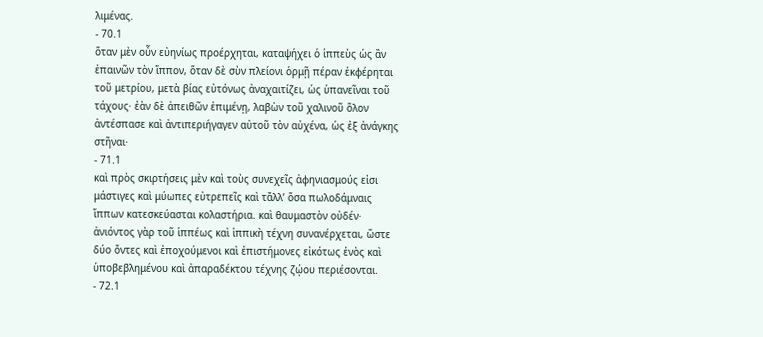λιμένας.
- 70.1
ὅταν μὲν οὖν εὐηνίως προέρχηται, καταψήχει ὁ ἱππεὺς ὡς ἂν ἐπαινῶν τὸν ἵππον, ὅταν δὲ σὺν πλείονι ὁρμῇ πέραν ἐκφέρηται τοῦ μετρίου, μετὰ βίας εὐτόνως ἀναχαιτίζει, ὡς ὑπανεῖναι τοῦ τάχους· ἐὰν δὲ ἀπειθῶν ἐπιμένῃ, λαβὼν τοῦ χαλινοῦ ὅλον ἀντέσπασε καὶ ἀντιπεριήγαγεν αὐτοῦ τὸν αὐχένα, ὡς ἐξ ἀνάγκης στῆναι·
- 71.1
καὶ πρὸς σκιρτήσεις μὲν καὶ τοὺς συνεχεῖς ἀφηνιασμούς εἰσι μάστιγες καὶ μύωπες εὐτρεπεῖς καὶ τἄλλ’ ὅσα πωλοδάμναις ἵππων κατεσκεύασται κολαστήρια. καὶ θαυμαστὸν οὐδέν· ἀνιόντος γὰρ τοῦ ἱππέως καὶ ἱππικὴ τέχνη συνανέρχεται, ὥστε δύο ὄντες καὶ ἐποχούμενοι καὶ ἐπιστήμονες εἰκότως ἑνὸς καὶ ὑποβεβλημένου καὶ ἀπαραδέκτου τέχνης ζῴου περιέσονται.
- 72.1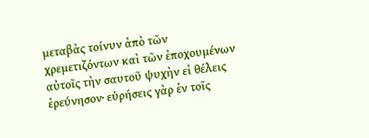μεταβὰς τοίνυν ἀπὸ τῶν χρεμετιζόντων καὶ τῶν ἐποχουμένων αὐτοῖς τὴν σαυτοῦ ψυχὴν εἰ θέλεις ἐρεύνησον· εὑρήσεις γὰρ ἐν τοῖς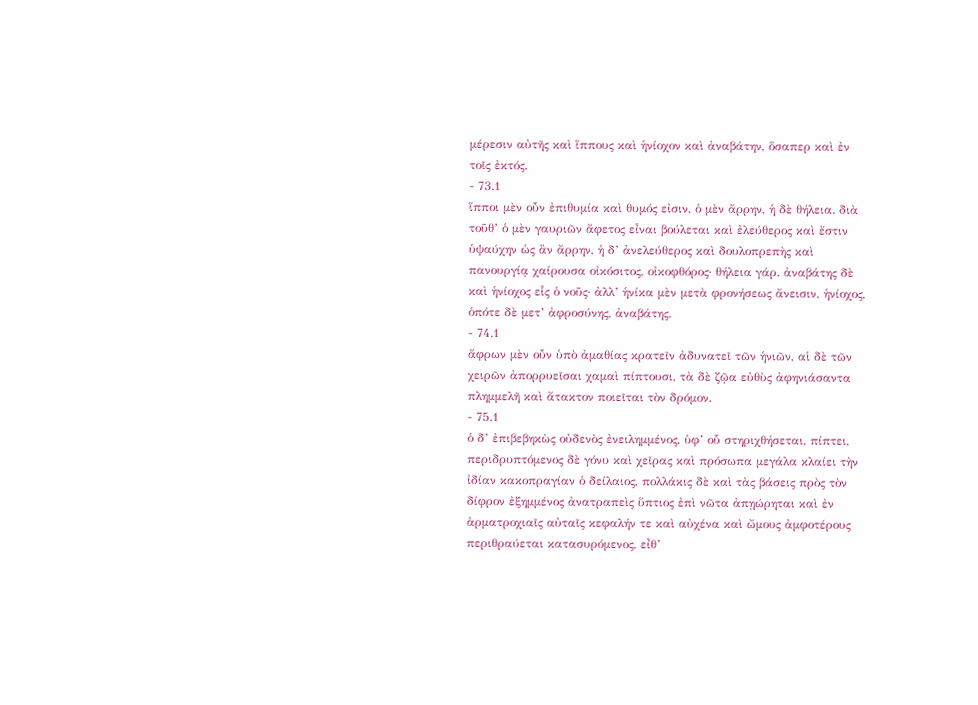μέρεσιν αὐτῆς καὶ ἵππους καὶ ἡνίοχον καὶ ἀναβάτην, ὅσαπερ καὶ ἐν τοῖς ἐκτός.
- 73.1
ἵπποι μὲν οὖν ἐπιθυμία καὶ θυμός εἰσιν, ὁ μὲν ἄρρην, ἡ δὲ θήλεια. διὰ τοῦθ’ ὁ μὲν γαυριῶν ἄφετος εἶναι βούλεται καὶ ἐλεύθερος καὶ ἔστιν ὑψαύχην ὡς ἂν ἄρρην, ἡ δ’ ἀνελεύθερος καὶ δουλοπρεπὴς καὶ πανουργίᾳ χαίρουσα οἰκόσιτος, οἰκοφθόρος· θήλεια γάρ. ἀναβάτης δὲ καὶ ἡνίοχος εἷς ὁ νοῦς· ἀλλ’ ἡνίκα μὲν μετὰ φρονήσεως ἄνεισιν, ἡνίοχος, ὁπότε δὲ μετ’ ἀφροσύνης, ἀναβάτης.
- 74.1
ἄφρων μὲν οὖν ὑπὸ ἀμαθίας κρατεῖν ἀδυνατεῖ τῶν ἡνιῶν, αἱ δὲ τῶν χειρῶν ἀπορρυεῖσαι χαμαὶ πίπτουσι, τὰ δὲ ζῷα εὐθὺς ἀφηνιάσαντα πλημμελῆ καὶ ἄτακτον ποιεῖται τὸν δρόμον.
- 75.1
ὁ δ’ ἐπιβεβηκὼς οὐδενὸς ἐνειλημμένος, ὑφ’ οὗ στηριχθήσεται, πίπτει, περιδρυπτόμενος δὲ γόνυ καὶ χεῖρας καὶ πρόσωπα μεγάλα κλαίει τὴν ἰδίαν κακοπραγίαν ὁ δείλαιος, πολλάκις δὲ καὶ τὰς βάσεις πρὸς τὸν δίφρον ἐξημμένος ἀνατραπεὶς ὕπτιος ἐπὶ νῶτα ἀπῃώρηται καὶ ἐν ἁρματροχιαῖς αὐταῖς κεφαλήν τε καὶ αὐχένα καὶ ὤμους ἀμφοτέρους περιθραύεται κατασυρόμενος, εἶθ’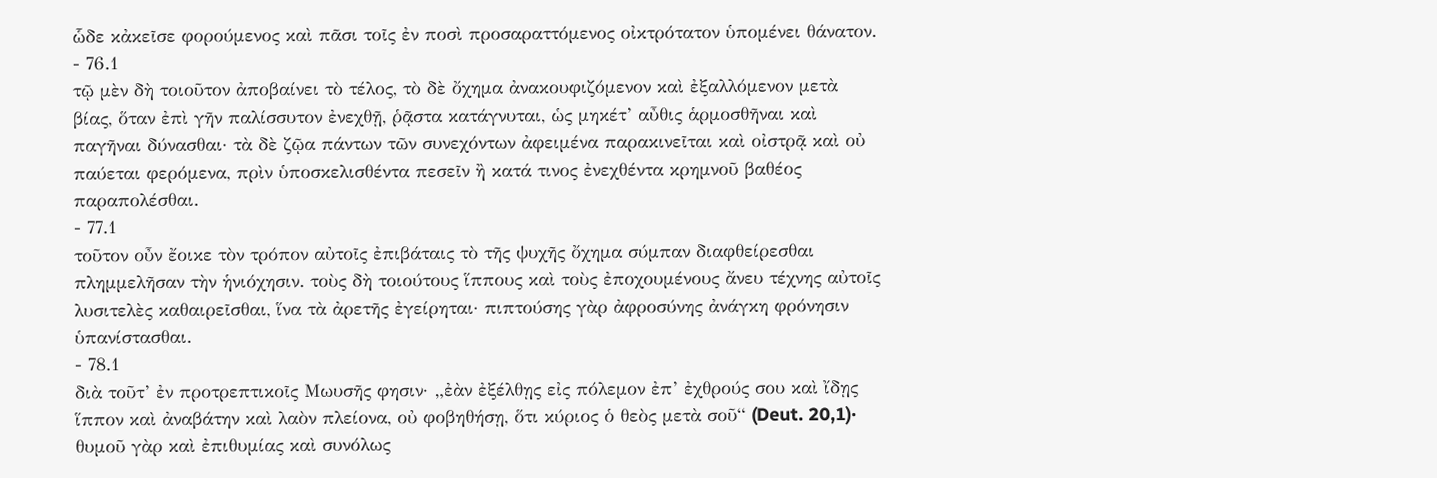ὧδε κἀκεῖσε φορούμενος καὶ πᾶσι τοῖς ἐν ποσὶ προσαραττόμενος οἰκτρότατον ὑπομένει θάνατον.
- 76.1
τῷ μὲν δὴ τοιοῦτον ἀποβαίνει τὸ τέλος, τὸ δὲ ὄχημα ἀνακουφιζόμενον καὶ ἐξαλλόμενον μετὰ βίας, ὅταν ἐπὶ γῆν παλίσσυτον ἐνεχθῇ, ῥᾷστα κατάγνυται, ὡς μηκέτ’ αὖθις ἁρμοσθῆναι καὶ παγῆναι δύνασθαι· τὰ δὲ ζῷα πάντων τῶν συνεχόντων ἀφειμένα παρακινεῖται καὶ οἰστρᾷ καὶ οὐ παύεται φερόμενα, πρὶν ὑποσκελισθέντα πεσεῖν ἢ κατά τινος ἐνεχθέντα κρημνοῦ βαθέος παραπολέσθαι.
- 77.1
τοῦτον οὖν ἔοικε τὸν τρόπον αὐτοῖς ἐπιβάταις τὸ τῆς ψυχῆς ὄχημα σύμπαν διαφθείρεσθαι πλημμελῆσαν τὴν ἡνιόχησιν. τοὺς δὴ τοιούτους ἵππους καὶ τοὺς ἐποχουμένους ἄνευ τέχνης αὐτοῖς λυσιτελὲς καθαιρεῖσθαι, ἵνα τὰ ἀρετῆς ἐγείρηται· πιπτούσης γὰρ ἀφροσύνης ἀνάγκη φρόνησιν ὑπανίστασθαι.
- 78.1
διὰ τοῦτ’ ἐν προτρεπτικοῖς Μωυσῆς φησιν· „ἐὰν ἐξέλθῃς εἰς πόλεμον ἐπ’ ἐχθρούς σου καὶ ἴδῃς ἵππον καὶ ἀναβάτην καὶ λαὸν πλείονα, οὐ φοβηθήσῃ, ὅτι κύριος ὁ θεὸς μετὰ σοῦ“ (Deut. 20,1)· θυμοῦ γὰρ καὶ ἐπιθυμίας καὶ συνόλως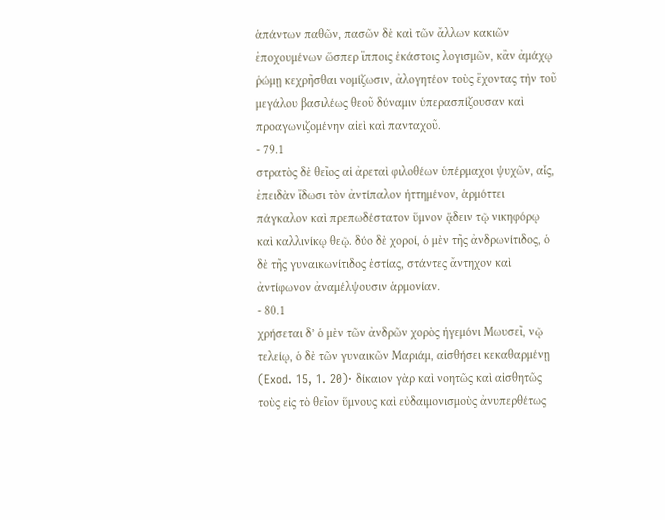ἁπάντων παθῶν, πασῶν δὲ καὶ τῶν ἄλλων κακιῶν ἐποχουμένων ὥσπερ ἵπποις ἑκάστοις λογισμῶν, κἂν ἀμάχῳ ῥώμῃ κεχρῆσθαι νομίζωσιν, ἀλογητέον τοὺς ἔχοντας τὴν τοῦ μεγάλου βασιλέως θεοῦ δύναμιν ὑπερασπίζουσαν καὶ προαγωνιζομένην αἰεὶ καὶ πανταχοῦ.
- 79.1
στρατὸς δὲ θεῖος αἱ ἀρεταὶ φιλοθέων ὑπέρμαχοι ψυχῶν, αἷς, ἐπειδὰν ἴδωσι τὸν ἀντίπαλον ἡττημένον, ἁρμόττει πάγκαλον καὶ πρεπωδέστατον ὕμνον ᾄδειν τῷ νικηφόρῳ καὶ καλλινίκῳ θεῷ. δύο δὲ χοροί, ὁ μὲν τῆς ἀνδρωνίτιδος, ὁ δὲ τῆς γυναικωνίτιδος ἑστίας, στάντες ἄντηχον καὶ ἀντίφωνον ἀναμέλψουσιν ἁρμονίαν.
- 80.1
χρήσεται δ’ ὁ μὲν τῶν ἀνδρῶν χορὸς ἡγεμόνι Μωυσεῖ, νῷ τελείῳ, ὁ δὲ τῶν γυναικῶν Μαριάμ, αἰσθήσει κεκαθαρμένῃ (Exod. 15, 1. 20)· δίκαιον γὰρ καὶ νοητῶς καὶ αἰσθητῶς τοὺς εἰς τὸ θεῖον ὕμνους καὶ εὐδαιμονισμοὺς ἀνυπερθέτως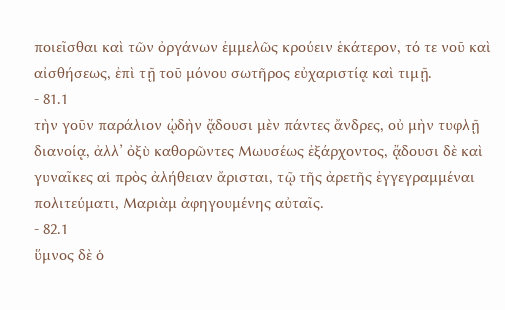ποιεῖσθαι καὶ τῶν ὀργάνων ἐμμελῶς κρούειν ἑκάτερον, τό τε νοῦ καὶ αἰσθήσεως, ἐπὶ τῇ τοῦ μόνου σωτῆρος εὐχαριστίᾳ καὶ τιμῇ.
- 81.1
τὴν γοῦν παράλιον ᾠδὴν ᾄδουσι μὲν πάντες ἄνδρες, οὐ μὴν τυφλῇ διανοίᾳ, ἀλλ’ ὀξὺ καθορῶντες Μωυσέως ἐξάρχοντος, ᾄδουσι δὲ καὶ γυναῖκες αἱ πρὸς ἀλήθειαν ἄρισται, τῷ τῆς ἀρετῆς ἐγγεγραμμέναι πολιτεύματι, Μαριὰμ ἀφηγουμένης αὐταῖς.
- 82.1
ὕμνος δὲ ὁ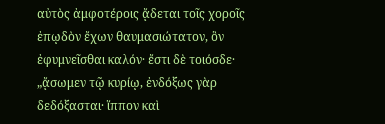αὐτὸς ἀμφοτέροις ᾄδεται τοῖς χοροῖς ἐπῳδὸν ἔχων θαυμασιώτατον, ὃν ἐφυμνεῖσθαι καλόν· ἔστι δὲ τοιόσδε· „ᾄσωμεν τῷ κυρίῳ, ἐνδόξως γὰρ δεδόξασται· ἵππον καὶ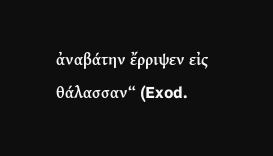ἀναβάτην ἔρριψεν εἰς θάλασσαν“ (Exod.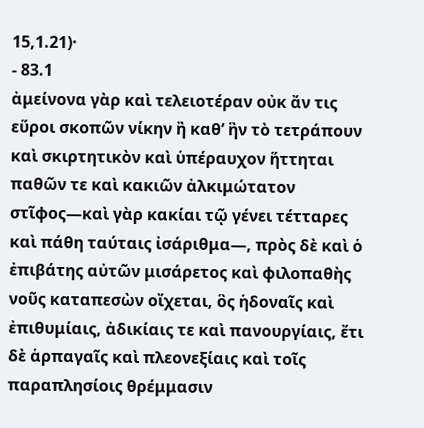15,1.21)·
- 83.1
ἀμείνονα γὰρ καὶ τελειοτέραν οὐκ ἄν τις εὕροι σκοπῶν νίκην ἢ καθ’ ἣν τὸ τετράπουν καὶ σκιρτητικὸν καὶ ὑπέραυχον ἥττηται παθῶν τε καὶ κακιῶν ἀλκιμώτατον στῖφος—καὶ γὰρ κακίαι τῷ γένει τέτταρες καὶ πάθη ταύταις ἰσάριθμα—, πρὸς δὲ καὶ ὁ ἐπιβάτης αὐτῶν μισάρετος καὶ φιλοπαθὴς νοῦς καταπεσὼν οἴχεται, ὃς ἡδοναῖς καὶ ἐπιθυμίαις, ἀδικίαις τε καὶ πανουργίαις, ἔτι δὲ ἁρπαγαῖς καὶ πλεονεξίαις καὶ τοῖς παραπλησίοις θρέμμασιν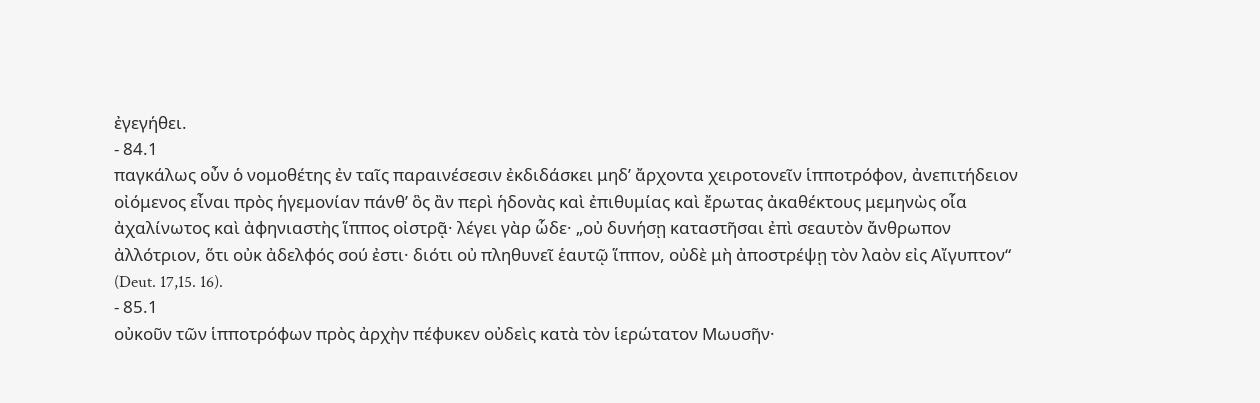ἐγεγήθει.
- 84.1
παγκάλως οὖν ὁ νομοθέτης ἐν ταῖς παραινέσεσιν ἐκδιδάσκει μηδ’ ἄρχοντα χειροτονεῖν ἱπποτρόφον, ἀνεπιτήδειον οἰόμενος εἶναι πρὸς ἡγεμονίαν πάνθ’ ὃς ἂν περὶ ἡδονὰς καὶ ἐπιθυμίας καὶ ἔρωτας ἀκαθέκτους μεμηνὼς οἷα ἀχαλίνωτος καὶ ἀφηνιαστὴς ἵππος οἰστρᾷ· λέγει γὰρ ὧδε· „οὐ δυνήσῃ καταστῆσαι ἐπὶ σεαυτὸν ἄνθρωπον ἀλλότριον, ὅτι οὐκ ἀδελφός σού ἐστι· διότι οὐ πληθυνεῖ ἑαυτῷ ἵππον, οὐδὲ μὴ ἀποστρέψῃ τὸν λαὸν εἰς Αἴγυπτον“ (Deut. 17,15. 16).
- 85.1
οὐκοῦν τῶν ἱπποτρόφων πρὸς ἀρχὴν πέφυκεν οὐδεὶς κατὰ τὸν ἱερώτατον Μωυσῆν·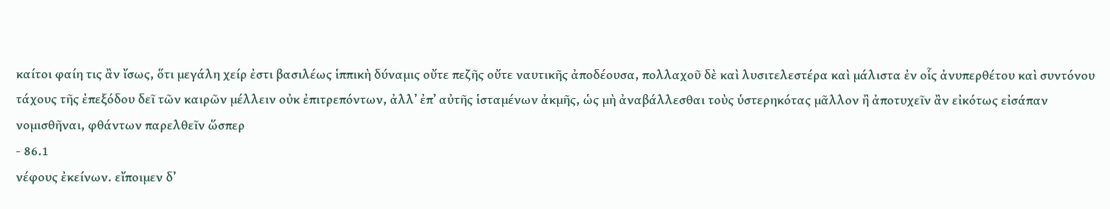καίτοι φαίη τις ἂν ἴσως, ὅτι μεγάλη χείρ ἐστι βασιλέως ἱππικὴ δύναμις οὔτε πεζῆς οὔτε ναυτικῆς ἀποδέουσα, πολλαχοῦ δὲ καὶ λυσιτελεστέρα καὶ μάλιστα ἐν οἷς ἀνυπερθέτου καὶ συντόνου τάχους τῆς ἐπεξόδου δεῖ τῶν καιρῶν μέλλειν οὐκ ἐπιτρεπόντων, ἀλλ’ ἐπ’ αὐτῆς ἱσταμένων ἀκμῆς, ὡς μὴ ἀναβάλλεσθαι τοὺς ὑστερηκότας μᾶλλον ἢ ἀποτυχεῖν ἂν εἰκότως εἰσάπαν νομισθῆναι, φθάντων παρελθεῖν ὥσπερ
- 86.1
νέφους ἐκείνων. εἴποιμεν δ’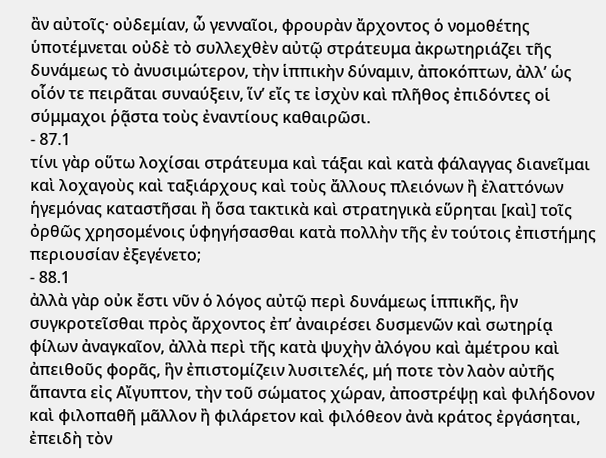ἂν αὐτοῖς· οὐδεμίαν, ὦ γενναῖοι, φρουρὰν ἄρχοντος ὁ νομοθέτης ὑποτέμνεται οὐδὲ τὸ συλλεχθὲν αὐτῷ στράτευμα ἀκρωτηριάζει τῆς δυνάμεως τὸ ἀνυσιμώτερον, τὴν ἱππικὴν δύναμιν, ἀποκόπτων, ἀλλ’ ὡς οἷόν τε πειρᾶται συναύξειν, ἵν’ εἴς τε ἰσχὺν καὶ πλῆθος ἐπιδόντες οἱ σύμμαχοι ῥᾷστα τοὺς ἐναντίους καθαιρῶσι.
- 87.1
τίνι γὰρ οὕτω λοχίσαι στράτευμα καὶ τάξαι καὶ κατὰ φάλαγγας διανεῖμαι καὶ λοχαγοὺς καὶ ταξιάρχους καὶ τοὺς ἄλλους πλειόνων ἢ ἐλαττόνων ἡγεμόνας καταστῆσαι ἢ ὅσα τακτικὰ καὶ στρατηγικὰ εὕρηται [καὶ] τοῖς ὀρθῶς χρησομένοις ὑφηγήσασθαι κατὰ πολλὴν τῆς ἐν τούτοις ἐπιστήμης περιουσίαν ἐξεγένετο;
- 88.1
ἀλλὰ γὰρ οὐκ ἔστι νῦν ὁ λόγος αὐτῷ περὶ δυνάμεως ἱππικῆς, ἣν συγκροτεῖσθαι πρὸς ἄρχοντος ἐπ’ ἀναιρέσει δυσμενῶν καὶ σωτηρίᾳ φίλων ἀναγκαῖον, ἀλλὰ περὶ τῆς κατὰ ψυχὴν ἀλόγου καὶ ἀμέτρου καὶ ἀπειθοῦς φορᾶς, ἣν ἐπιστομίζειν λυσιτελές, μή ποτε τὸν λαὸν αὐτῆς ἅπαντα εἰς Αἴγυπτον, τὴν τοῦ σώματος χώραν, ἀποστρέψῃ καὶ φιλήδονον καὶ φιλοπαθῆ μᾶλλον ἢ φιλάρετον καὶ φιλόθεον ἀνὰ κράτος ἐργάσηται, ἐπειδὴ τὸν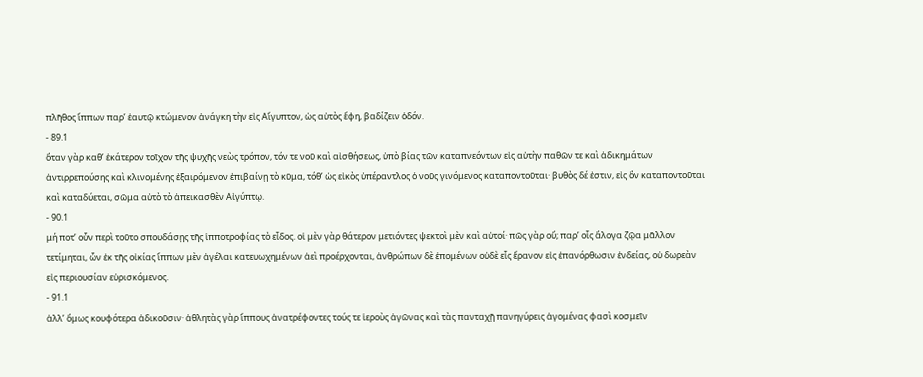πλῆθος ἵππων παρ’ ἑαυτῷ κτώμενον ἀνάγκη τὴν εἰς Αἴγυπτον, ὡς αὐτὸς ἔφη, βαδίζειν ὁδόν.
- 89.1
ὅταν γὰρ καθ’ ἑκάτερον τοῖχον τῆς ψυχῆς νεὼς τρόπον, τόν τε νοῦ καὶ αἰσθήσεως, ὑπὸ βίας τῶν καταπνεόντων εἰς αὐτὴν παθῶν τε καὶ ἀδικημάτων ἀντιρρεπούσης καὶ κλινομένης ἐξαιρόμενον ἐπιβαίνῃ τὸ κῦμα, τόθ’ ὡς εἰκὸς ὑπέραντλος ὁ νοῦς γινόμενος καταποντοῦται· βυθὸς δέ ἐστιν, εἰς ὃν καταποντοῦται καὶ καταδύεται, σῶμα αὐτὸ τὸ ἀπεικασθὲν Αἰγύπτῳ.
- 90.1
μή ποτ’ οὖν περὶ τοῦτο σπουδάσῃς τῆς ἱπποτροφίας τὸ εἶδος. οἱ μὲν γὰρ θάτερον μετιόντες ψεκτοὶ μὲν καὶ αὐτοί· πῶς γὰρ οὔ; παρ’ οἷς ἄλογα ζῷα μᾶλλον τετίμηται, ὧν ἐκ τῆς οἰκίας ἵππων μὲν ἀγέλαι κατευωχημένων ἀεὶ προέρχονται, ἀνθρώπων δὲ ἑπομένων οὐδὲ εἷς ἔρανον εἰς ἐπανόρθωσιν ἐνδείας, οὐ δωρεὰν εἰς περιουσίαν εὑρισκόμενος.
- 91.1
ἀλλ’ ὅμως κουφότερα ἀδικοῦσιν· ἀθλητὰς γὰρ ἵππους ἀνατρέφοντες τούς τε ἱεροὺς ἀγῶνας καὶ τὰς πανταχῇ πανηγύρεις ἀγομένας φασὶ κοσμεῖν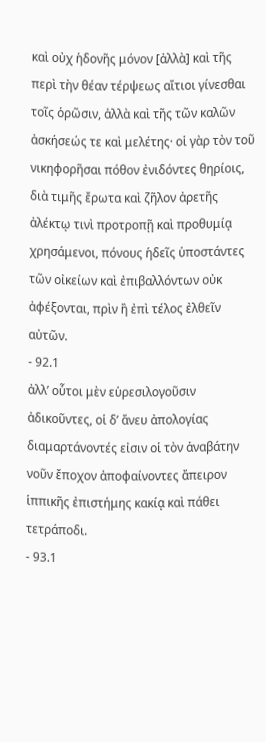καὶ οὐχ ἡδονῆς μόνον [ἀλλὰ] καὶ τῆς περὶ τὴν θέαν τέρψεως αἴτιοι γίνεσθαι τοῖς ὁρῶσιν, ἀλλὰ καὶ τῆς τῶν καλῶν ἀσκήσεώς τε καὶ μελέτης· οἱ γὰρ τὸν τοῦ νικηφορῆσαι πόθον ἐνιδόντες θηρίοις, διὰ τιμῆς ἔρωτα καὶ ζῆλον ἀρετῆς ἀλέκτῳ τινὶ προτροπῇ καὶ προθυμίᾳ χρησάμενοι, πόνους ἡδεῖς ὑποστάντες τῶν οἰκείων καὶ ἐπιβαλλόντων οὐκ ἀφέξονται, πρὶν ἢ ἐπὶ τέλος ἐλθεῖν αὐτῶν.
- 92.1
ἀλλ’ οὗτοι μὲν εὑρεσιλογοῦσιν ἀδικοῦντες, οἱ δ’ ἄνευ ἀπολογίας διαμαρτάνοντές εἰσιν οἱ τὸν ἀναβάτην νοῦν ἔποχον ἀποφαίνοντες ἄπειρον ἱππικῆς ἐπιστήμης κακίᾳ καὶ πάθει τετράποδι.
- 93.1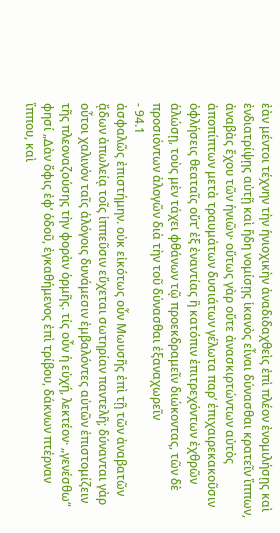ἐὰν μέντοι τέχνην τὴν ἡνιοχικὴν ἀναδιδαχθεὶς ἐπὶ πλέον ἐνομιλήσῃς καὶ ἐνδιατρίψῃς αὐτῇ καὶ ἤδη νομίσῃς ἱκανὸς εἶναι δύνασθαι κρατεῖν ἵππων, ἀναβὰς ἔχου τῶν ἡνιῶν· οὕτως γὰρ οὔτε ἀνασκιρτώντων αὐτὸς ἀποπίπτων μετὰ τραυμάτων δυσιάτων γέλωτα παρ’ ἐπιχαιρεκακοῦσιν ὀφλήσεις θεαταῖς οὔτ’ ἐξ ἐναντίας ἢ κατόπιν ἐπιτρεχόντων ἐχθρῶν ἁλώσῃ, τοὺς μὲν τάχει φθάνων τῷ προεκδραμεῖν διώκοντας, τῶν δὲ προσιόντων ἀλογῶν διὰ τὴν τοῦ δύνασθαι ἐξαναχωρεῖν
- 94.1
ἀσφαλῶς ἐπιστήμην. οὐκ εἰκότως οὖν Μωυσῆς ἐπὶ τῇ τῶν ἀναβατῶν ᾄδων ἀπωλείᾳ τοῖς ἱππεῦσιν εὔχεται σωτηρίαν παντελῆ; δύνανται γὰρ οὗτοι χαλινὸν ταῖς ἀλόγοις δυνάμεσιν ἐμβαλόντες αὐτῶν ἐπιστομίζειν τῆς πλεοναζούσης τὴν φορὰν ὁρμῆς. τίς οὖν ἡ εὐχή, λεκτέον· „γενέσθω“ φησί „Δὰν ὄφις ἐφ’ ὁδοῦ, ἐγκαθήμενος ἐπὶ τρίβου, δάκνων πτέρναν ἵππου, καὶ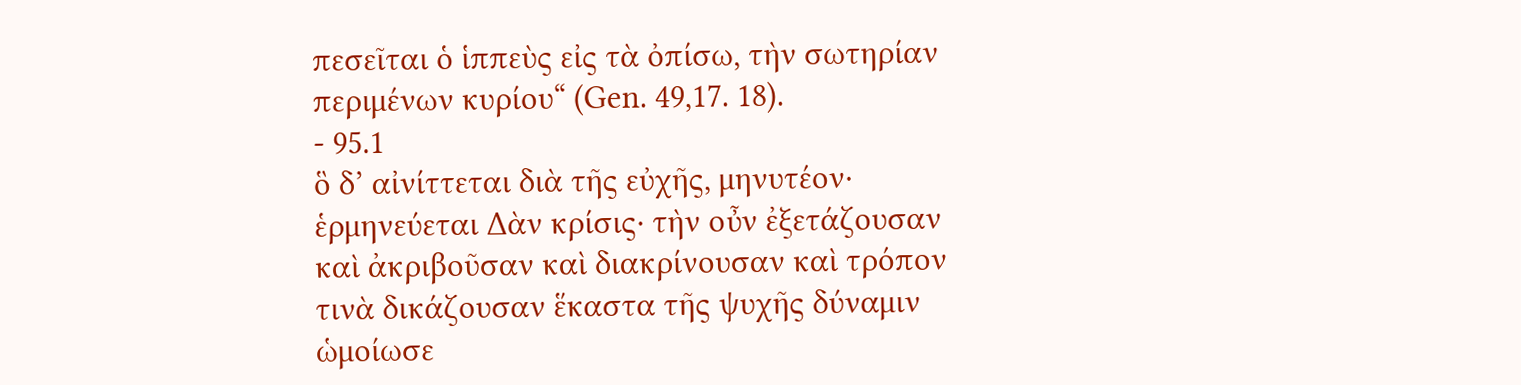πεσεῖται ὁ ἱππεὺς εἰς τὰ ὀπίσω, τὴν σωτηρίαν περιμένων κυρίου“ (Gen. 49,17. 18).
- 95.1
ὃ δ’ αἰνίττεται διὰ τῆς εὐχῆς, μηνυτέον· ἑρμηνεύεται Δὰν κρίσις· τὴν οὖν ἐξετάζουσαν καὶ ἀκριβοῦσαν καὶ διακρίνουσαν καὶ τρόπον τινὰ δικάζουσαν ἕκαστα τῆς ψυχῆς δύναμιν ὡμοίωσε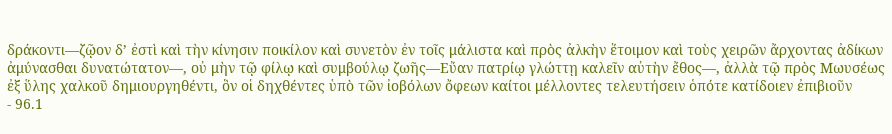δράκοντι—ζῷον δ’ ἐστὶ καὶ τὴν κίνησιν ποικίλον καὶ συνετὸν ἐν τοῖς μάλιστα καὶ πρὸς ἀλκὴν ἕτοιμον καὶ τοὺς χειρῶν ἄρχοντας ἀδίκων ἀμύνασθαι δυνατώτατον—, οὐ μὴν τῷ φίλῳ καὶ συμβούλῳ ζωῆς—Εὔαν πατρίῳ γλώττῃ καλεῖν αὐτὴν ἔθος—, ἀλλὰ τῷ πρὸς Μωυσέως ἐξ ὕλης χαλκοῦ δημιουργηθέντι, ὃν οἱ δηχθέντες ὑπὸ τῶν ἰοβόλων ὄφεων καίτοι μέλλοντες τελευτήσειν ὁπότε κατίδοιεν ἐπιβιοῦν
- 96.1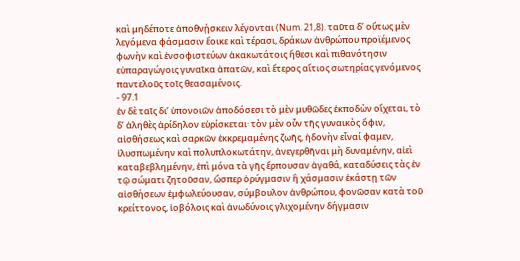καὶ μηδέποτε ἀποθνῄσκειν λέγονται (Num. 21,8). ταῦτα δ’ οὕτως μὲν λεγόμενα φάσμασιν ἔοικε καὶ τέρασι, δράκων ἀνθρώπου προϊέμενος φωνὴν καὶ ἐνσοφιστεύων ἀκακωτάτοις ἤθεσι καὶ πιθανότησιν εὐπαραγώγοις γυναῖκα ἀπατῶν, καὶ ἕτερος αἴτιος σωτηρίας γενόμενος παντελοῦς τοῖς θεασαμένοις.
- 97.1
ἐν δὲ ταῖς δι’ ὑπονοιῶν ἀποδόσεσι τὸ μὲν μυθῶδες ἐκποδὼν οἴχεται, τὸ δ’ ἀληθὲς ἀρίδηλον εὑρίσκεται· τὸν μὲν οὖν τῆς γυναικὸς ὄφιν, αἰσθήσεως καὶ σαρκῶν ἐκκρεμαμένης ζωῆς, ἡδονὴν εἶναί φαμεν, ἰλυσπωμένην καὶ πολυπλοκωτάτην, ἀνεγερθῆναι μὴ δυναμένην, αἰεὶ καταβεβλημένην, ἐπὶ μόνα τὰ γῆς ἕρπουσαν ἀγαθά, καταδύσεις τὰς ἐν τῷ σώματι ζητοῦσαν, ὥσπερ ὀρύγμασιν ἢ χάσμασιν ἑκάστῃ τῶν αἰσθήσεων ἐμφωλεύουσαν, σύμβουλον ἀνθρώπου, φονῶσαν κατὰ τοῦ κρείττονος, ἰοβόλοις καὶ ἀνωδύνοις γλιχομένην δήγμασιν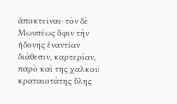ἀποκτεῖναι· τὸν δὲ Μωυσέως ὄφιν τὴν ἡδονῆς ἐναντίαν διάθεσιν, καρτερίαν, παρὸ καὶ τῆς χαλκοῦ κραταιοτάτης ὕλης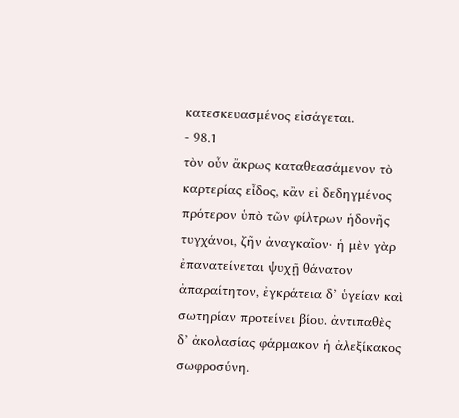κατεσκευασμένος εἰσάγεται.
- 98.1
τὸν οὖν ἄκρως καταθεασάμενον τὸ καρτερίας εἶδος, κἂν εἰ δεδηγμένος πρότερον ὑπὸ τῶν φίλτρων ἡδονῆς τυγχάνοι, ζῆν ἀναγκαῖον· ἡ μὲν γὰρ ἐπανατείνεται ψυχῇ θάνατον ἀπαραίτητον, ἐγκράτεια δ’ ὑγείαν καὶ σωτηρίαν προτείνει βίου. ἀντιπαθὲς δ’ ἀκολασίας φάρμακον ἡ ἀλεξίκακος σωφροσύνη.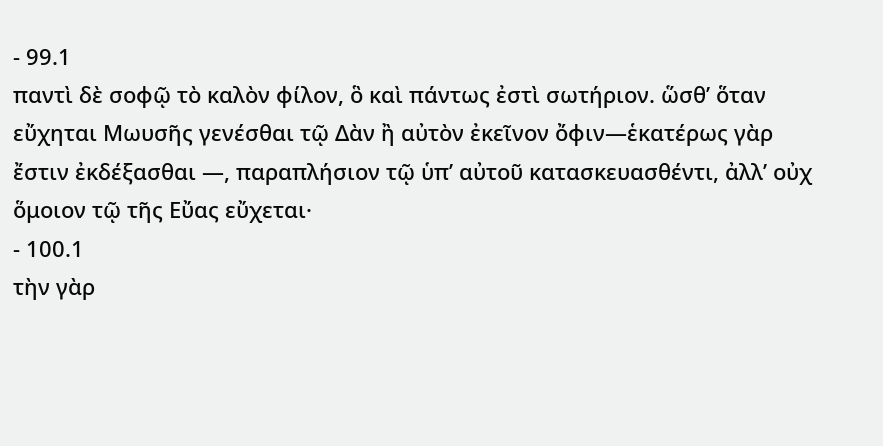- 99.1
παντὶ δὲ σοφῷ τὸ καλὸν φίλον, ὃ καὶ πάντως ἐστὶ σωτήριον. ὥσθ’ ὅταν εὔχηται Μωυσῆς γενέσθαι τῷ Δὰν ἢ αὐτὸν ἐκεῖνον ὄφιν—ἑκατέρως γὰρ ἔστιν ἐκδέξασθαι —, παραπλήσιον τῷ ὑπ’ αὐτοῦ κατασκευασθέντι, ἀλλ’ οὐχ ὅμοιον τῷ τῆς Εὔας εὔχεται·
- 100.1
τὴν γὰρ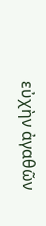εὐχὴν ἀγαθῶν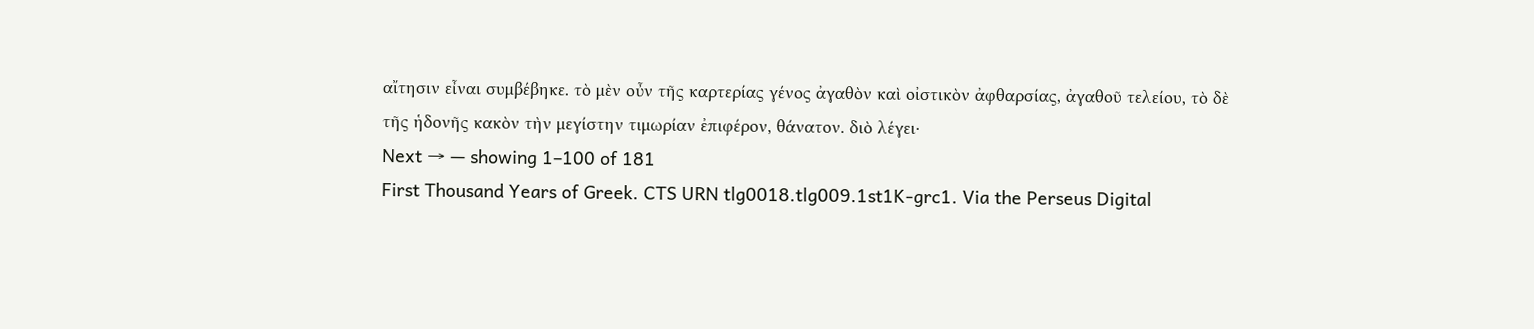αἴτησιν εἶναι συμβέβηκε. τὸ μὲν οὖν τῆς καρτερίας γένος ἀγαθὸν καὶ οἰστικὸν ἀφθαρσίας, ἀγαθοῦ τελείου, τὸ δὲ τῆς ἡδονῆς κακὸν τὴν μεγίστην τιμωρίαν ἐπιφέρον, θάνατον. διὸ λέγει·
Next → — showing 1–100 of 181
First Thousand Years of Greek. CTS URN tlg0018.tlg009.1st1K-grc1. Via the Perseus Digital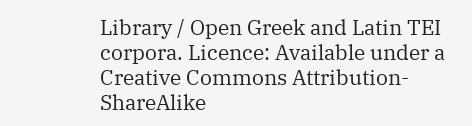Library / Open Greek and Latin TEI corpora. Licence: Available under a Creative Commons Attribution-ShareAlike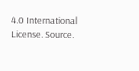4.0 International License. Source.